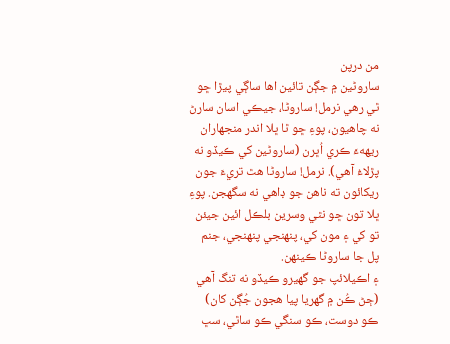من درپن
ساروڻين ۾ جڳن تائين اها ساڳي پيڙا ڇو ٿي رهي نرمل! ساروڻا، جيڪي اسان سارڻ نه چاهيون، پوءِ ڇو ٿا ڀلا اندر منجهاران ريههءَ ڪري اُڀرن (ساروڻين کي ڪيڏو نه پڙلاءُ آهي). نرمل! ساروڻا هٿ تريءَ جون ريکائون ته ناهن جو ڊاهي نه سگهجن. پوءِ ڀلا تون ڇو نٿي وسرين بلڪل ائين جيئن تو کي ۽ مون کي، پنهنجي پنهنجي، جنم پل جا ساروڻا ڪينهن.
۽ اڪيلائپ جو گهيرو ڪيڏو نه تنگ آهي (ڄڻ ڪُن ۾ گهريا پيا هجون جُڳن کان) ڪو دوست، ڪو سنگي ڪو ساٿي، سڀ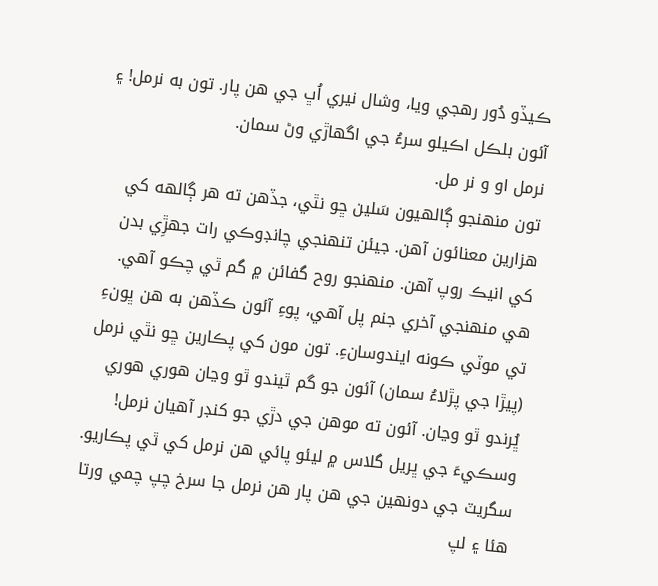ڪيڏو دُور رهجي ويا، وشال نيري اُڀ جي هن پار. تون به نرمل! ۽ آئون بلڪل اڪيلو سرءُ جي اگهاڙي وڻ سمان.
نرمل او و نر مل.
تون منهنجو ڳالهيون سَلين ڇو نٿي، جڏهن ته هر ڳالهه کي هزارين معنائون آهن. جيئن تنهنجي چانڊوڪي رات جهڙِي بدن کي انيڪ روپ آهن. منهنجو روح گفائن ۾ گم ٿي چڪو آهي. هي منهنجي آخري جنم پل آهي، پوءِ آئون ڪڏهن به هن ڀونءِ تي موٽي ڪونه ايندوسانءِ. تون مون کي پڪارين ڇو نٿي نرمل (پيڙا جي پڙلاءُ سمان) آئون جو گم ٿيندو ٿو وڃان هوري هوري ڀُرندو ٿو وڃان. آئون ته موهن جي دڙي جو کنڊر آهيان نرمل!
وسڪيءَ جي ڀريل گلاس ۾ ليئو پائي هن نرمل کي ٿي پڪاريو.
سگريٽ جي دونهين جي هن پار هن نرمل جا سرخ چپ چمي ورتا هئا ۽ لپ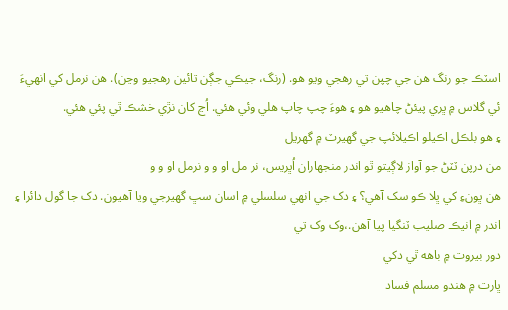اسٽڪ جو رنگ هن جي چپن تي رهجي ويو هو. (رنگ، جيڪي جڳن تائين رهجيو وڃن). هن نرمل کي انهيءَ ئي گلاس ۾ ڀري پيئڻ چاهيو هو ۽ هوءَ چپ چاپ هلي وئي هئي. اُڃ کان نڙي خشڪ ٿي پئي هئي.
۽ هو بلڪل اڪيلو اڪيلائپ جي گهيرٽ ۾ گهريل
من درپن ٽٽڻ جو آواز لاڳيتو ٿو اندر منجهاران اُڀريس، نر مل او و و نرمل او و و
هن ڀونءِ کي ڀلا ڪو سک آهي؟ ۽ دک جي انهي سلسلي ۾ اسان سڀ گهيرجي ويا آهيون. دک جا گول دائرا ۽ اندر ۾ انيڪ صليب ٽنگيا پيا آهن.،وک وک تي
دور بيروت ۾ باهه ٿي دکي
ڀارت ۾ هندو مسلم فساد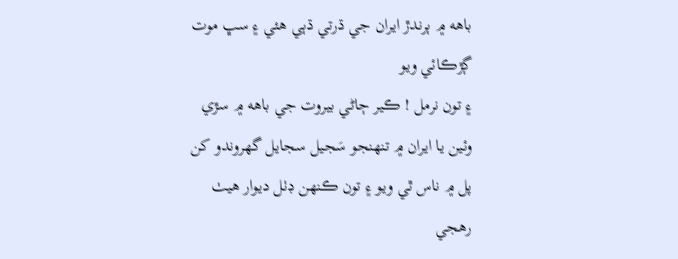باهه ۾ ٻرندڙ ايران جي ڌرتي ڌٻي هئي ۽ سڀ موت ڳڙڪائي ويو
۽ تون نرمل ! ڪير ڄاڻي بيروت جي باهه ۾ سڙي وئين يا ايران ۾ تنهنجو سَجيل سجايل گهروندو کن پل ۾ ناس ٿي ويو ۽ تون ڪنهن ڊٺل ديوار هيٺ رهجي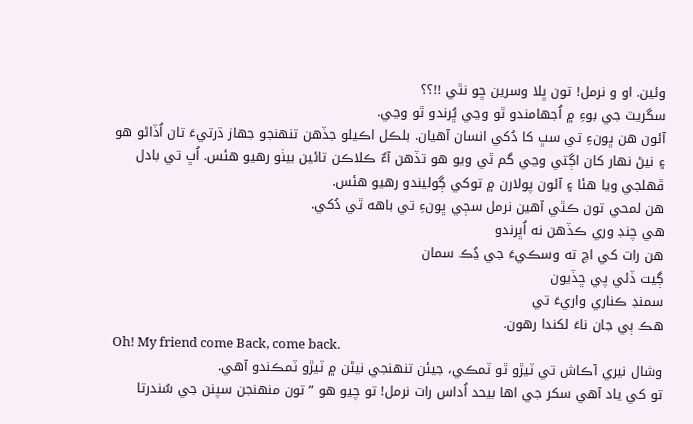وئين. او و نرمل! تون ڀلا وسرين ڇو نٿي !!؟؟
سگريٽ جي بوءِ ۾ اُجهامندو ٿو وڃي ڀُرندو ٿو وڃي.
آئون هن ڀونءِ تي سڀ کا دُکي انسان آهيان. بلڪل اڪيلو جڏهن تنهنجو جهاز ڌرتيءَ تان اُڏاڻو هو ۽ نيڻ نهار کان اڳتي وڃي گم ٿي ويو هو تڏهن آءٌ ڪلاڪن تائين بيٺو رهيو هئس. اُڀ تي بادل ڦهلجي ويا هئا ۽ آئون پولارن ۾ توکي ڳوليندو رهيو هئس.
هن لمحي تون ڪٿي آهين نرمل سڄي ڀونءِ تي باهه ٿي دُکي.
هي چنڊ وري ڪڏهن نه اُڀرندو
هن رات کي اچ ته وسڪيءَ جي ڍُڪ سمان
ڳيت ڏئي پي ڇڏيون
سمنڊ ڪناري واريءَ تي
هڪ ٻي جان ناءَ لکندا رهون.
Oh! My friend come Back, come back.
وشال نيري آڪاش تي ٽيڙو ٿو ٽمڪي، جيئن تنهنجي نيڻن ۾ ٽيڙو ٽمڪندو آهي.
تو کي ياد آهي سکر جي اها بيحد اُداس رات نرمل! تو چيو هو ”تون منهنجن سپنن جي سُندرتا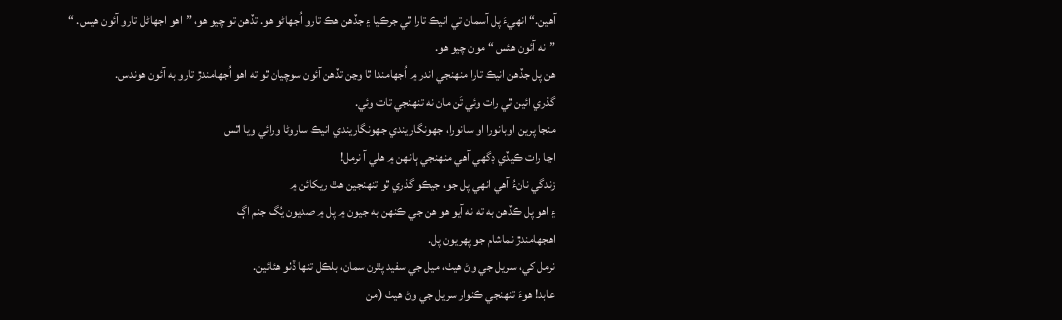آهين.“ انهيءَ پل آسمان تي انيڪ تارا ٿي جرڪيا ۽ جڏهن هڪ تارو اُجهاڻو هو. تڏهن تو چيو هو، ”اهو اجهاڻل تارو آئون هيس. “
”نه آئون هئس “ مون چيو هو.
هن پل جڏهن انيڪ تارا منهنجي اندر ۾ اُجهامندا ٿا وڃن تڏهن آئون سوچيان ٿو ته اهو اُجهامندڙ تارو به آئون هوندس.
گذري ائين ٿي رات وئي تَن مان نه تنهنجي تات وئي.
منجا پرين اوبانورا او سانورا، جهونگاريندي جهونگاريندي انيڪ ساروڻا ورائي ويا اٿس
اڃا رات ڪيڏي ڊگهي آهي منهنجي ٻانهن ۾ هلي آ نرمل!
زندگي نانءُ آهي انهي پل جو، جيڪو گذري ٿو تنهنجين هٿ ريکائن ۾
۽ اهو پل ڪڏهن به ته نه آيو هو هن جي ڪنهن به جيون ۾ پل ۾ صديون يُگ جنم اڳ
اھجهامندڙ نماشام جو پهريون پل.
نرمل کي، سريل جي وڻ هيٺ، ميل جي سفيد پٿرن سمان، بلڪل تنها ڏٺو هئائين.
عابد! هوءَ تنهنجي ڪنوار سريل جي وڻ هيٺ (من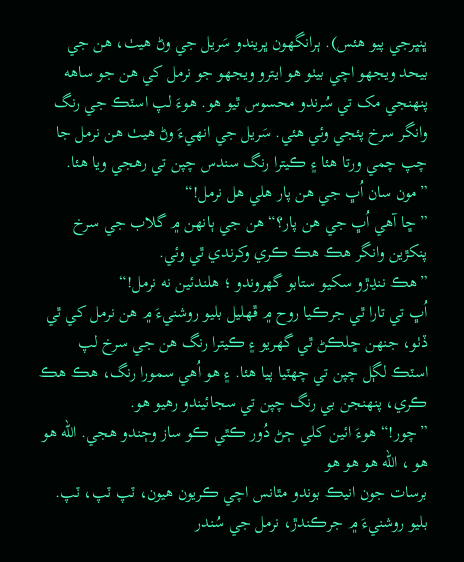ڀنڀرجي پيو هئس). ٻرانگهون ڀريندو سَريل جي وڻ هيٺ، هن جي بيحد ويجهو اچي بيٺو هو ايترو ويجهو جو نرمل کي هن جو ساهه پنهنجي مک تي سُرندو محسوس ٿيو هو. هوءَ لپ اسٽڪ جي رنگ وانگر سرخ پئجي وئي هئي. سَريل جي انهيءَ وڻ هيٺ هن نرمل جا چپ چمي ورتا هئا ۽ ڪيترا رنگ سندس چپن تي رهجي ويا هئا.
”مون سان اُڀ جي هن پار هلي هل نرمل!“
” ڇا آهي اُڀ جي هن پار؟“ هن جي ٻانهن ۾ گلاب جي سرخ پنکڙين وانگر هڪ هڪ ڪري وکرندي ٿي وئي.
”هڪ ننڍڙو سکيو ستابو گهروندو ؛ هلندئين نه نرمل!“
اُڀ تي تارا ٿي جرڪيا روح ۾ ڦهليل بليو روشنيءَ ۾ هن نرمل کي ٿي ڏٺو، جنهن ڇلڪڻ ٿي گهريو ۽ ڪيترا رنگ هن جي سرخ لپ اسٽڪ لڳل چپن تي چهٽيا پيا هئا. ۽ هو اُهي سمورا رنگ، هڪ هڪ ڪري، پنهنجن بي رنگ چپن تي سجائيندو رهيو هو.
”چور!“ هوءَ ائين کلي ڄڻ دُور ڪٿي ڪو ساز وڄندو هجي. الله هو هو ، الله هو هو هو
برسات جون انيڪ بوندو مٿانس اچي ڪريون هيون، ٽپ ٽپ، ٽپ.
بليو روشنيءَ ۾ جرڪندڙ، نرمل جي سُندر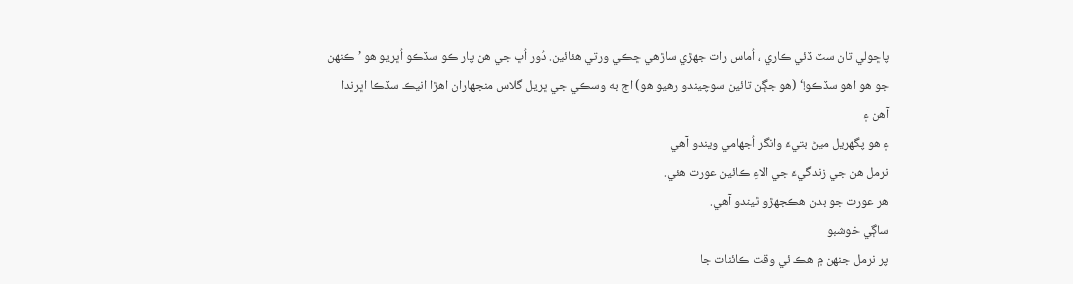پاڇولي تان سٽ ڏئي ڪاري ، اُماس رات جهڙي ساڙهي ڇڪي ورتي هئائين. دُور اُڀ جي هن پار ڪو سڏڪو اُڀريو هو ’ڪنهن جو هو اهو سڏڪو!‘ (هو جڳن تائين سوچيندو رهيو هو) اڄ به وسڪي جي ڀريل گلاس منجهاران اهڙا انيڪ سڏڪا اڀرندا آهن ۽
۽ هو پگهريل ميڻ بتيءَ وانگر اُجهامي ويندو آهي
نرمل هن جي زندگيءَ جي الاءِ ڪائين عورت هئي.
هر عورت جو بدن هڪجهڙو ٿيندو آهي.
ساڳي خوشبو
پر نرمل جنهن ۾ هڪ ئي وقت ڪائنات جا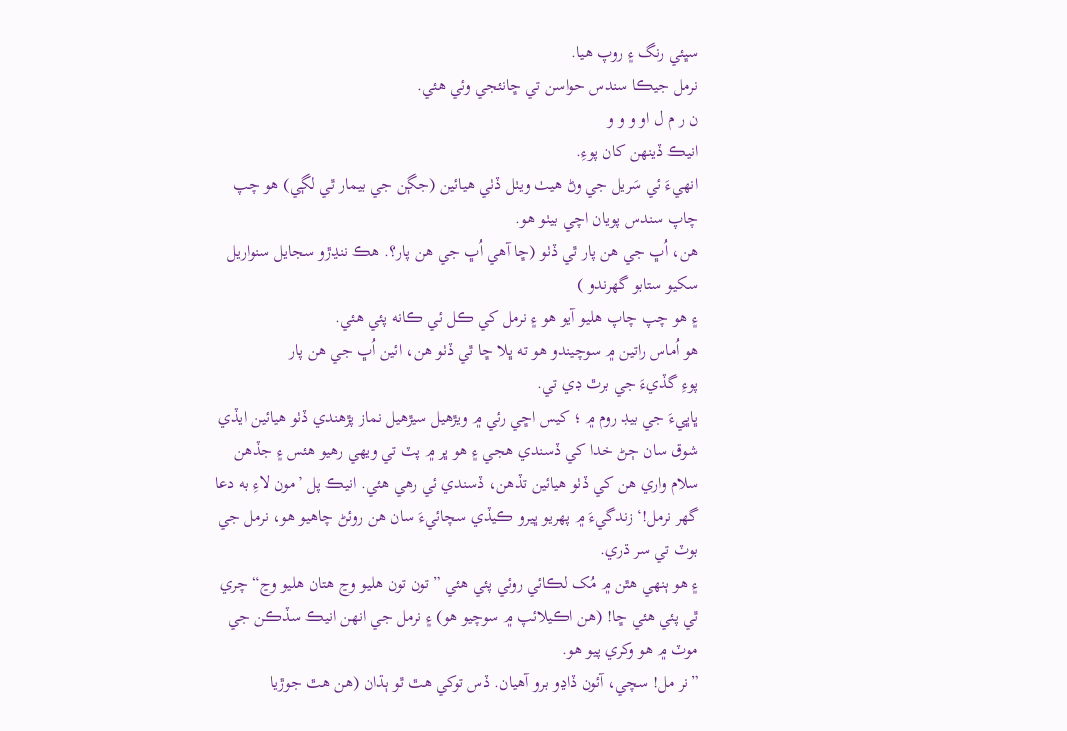سڀئي رنگ ۽ روپ هيا.
نرمل جيڪا سندس حواسن تي ڇانئجي وئي هئي.
ن ر م ل او و و و
انيڪ ڏينهن کان پوءِ.
انهيءَ ئي سَريل جي وڻ هيٺ ويٺل ڏٺي هيائين (جڳن جي بيمار ٿي لڳي) هو چپ چاپ سندس پويان اچي بيٺو هو.
هن، اُڀ جي هن پار ٿي ڏٺو (ڇا آهي اُڀ جي هن پار؟. هڪ ننڍڙو سجايل سنواريل سکيو ستابو گهرندو )
۽ هو چپ چاپ هليو آيو هو ۽ نرمل کي ڪل ئي ڪانه پئي هئي.
هو اُماس راتين ۾ سوچيندو هو ته ڀلا ڇا ٿي ڏٺو هن، ائين اُڀ جي هن پار
پوءِ گڏيءَ جي برٿ ڊي تي.
ڀاڀيءَ جي بيڊ روم ۾ ؛ کيس اڇي رئي ۾ ويڙهيل سيڙهيل نماز پڙهندي ڏٺو هيائين ايڏي شوق سان ڄڻ خدا کي ڏسندي هجي ۽ هو ڀر ۾ پٽ تي ويهي رهيو هئس ۽ جڏهن سلام واري هن کي ڏٺو هيائين تڏهن، ڏسندي ئي رهي هئي. انيڪ پل ’مون لاءِ به دعا گهر نرمل!‘ زندگيءَ ۾ پهريو ڀيرو ڪيڏي سچائيءَ سان هن روئڻ چاهيو هو، نرمل جي بوٽ تي سر ڌري.
۽ هو ٻنهي هٿن ۾ مُک لڪائي روئي پئي هئي ” تون تون هليو وڃ هتان هليو وڃ“ چري ٿي پئي هئي ڇا! (هن اڪيلائپ ۾ سوچيو هو) ۽ نرمل جي انهن انيڪ سڏڪن جي موٽ ۾ هو وکري پيو هو.
”نر مل! سچي، آئون ڏاڍو برو آهيان. ڏس توکي هٿ ٿو ٻڌان (هن هٿ جوڙيا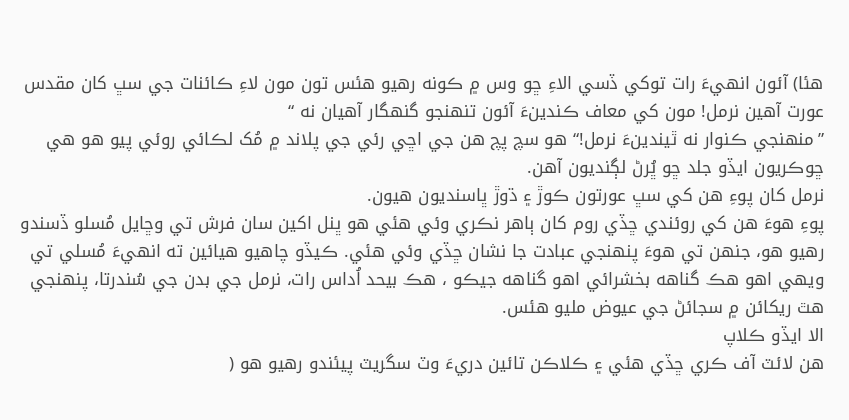هئا) آئون انهيءَ رات توکي ڏسي الاءِ ڇو وس ۾ ڪونه رهيو هئس تون مون لاءِ ڪائنات جي سڀ کان مقدس عورت آهين نرمل! مون کي معاف ڪندينءَ آئون تنهنجو گنهگار آهيان نه “
”منهنجي ڪنوار نه ٿيندينءَ نرمل!“ هو سچ پچ هن جي اڇي رئي جي پلاند ۾ مُک لڪائي روئي پيو هو هي ڇوڪريون ايڏو جلد ڇو ڀُرڻ لڳنديون آهن.
نرمل کان پوءِ هن کي سڀ عورتون ڪوڙ ۽ ڌوڙ ڀاسنديون هيون.
پوءِ هوءَ هن کي روئندي ڇڏي روم کان ٻاهر نڪري وئي هئي هو ڀنل اکين سان فرش تي وڇايل مُسلو ڏسندو رهيو هو، جنهن تي هوءَ پنهنجي عبادت جا نشان ڇڏي وئي هئي. ڪيڏو چاهيو هيائين ته انهيءَ مُسلي تي ويهي اهو هڪ گناهه بخشرائي اهو گناهه جيڪو ، هڪ بيحد اُداس رات، نرمل جي بدن جي سُندرتا، پنهنجي هٿ ريکائن ۾ سجائڻ جي عيوض مليو هئس.
الا ايڏو ڪلاپ
هن لائٽ آف ڪري ڇڏي هئي ۽ ڪلاڪن تائين دريءَ وٽ سگريٽ پيئندو رهيو هو (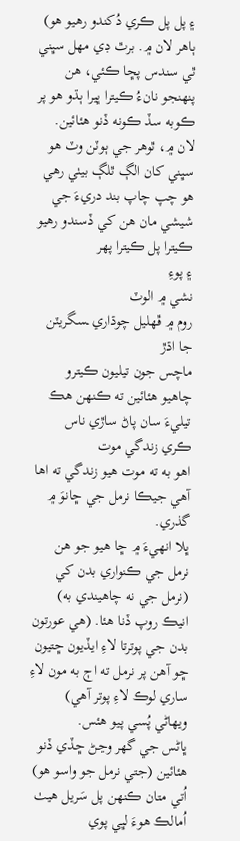۽ پل پل ڪري دُکندو رهيو هو) ٻاهر لان ۾. برٿ ڊي مهل سڀني ٿي سندس پڇا ڪئي، هن پنهنجو نانءُ ڪيترا ڀيرا ٻڌو هو پر ڪوبه سڏ ڪونه ڏنو هئائين.
لان ۾، ٿوهر جي ٻوٽن وٽ هو سڀني کان الڳ ٿلڳ بيٺي رهي هو چپ چاپ بند دريءَ جي شيشي مان هن کي ڏسندو رهيو ڪيترا پل ڪيترا پهر
۽ پوءِ
نشي ۾ الوٽ
روم ۾ ڦهليل چوڌاري ـسگريٽن جا اڌڙ
ماچس جون تيليون ڪيترو چاهيو هئائين ته ڪنهن هڪ تيليءَ سان پاڻ ساڙي ناس ڪري زندگي موت
اهو به ته موت هيو زندگي ته اها آهي جيڪا نرمل جي ڇانوَ ۾ گذري.
ڀلا انهيءَ ۾ ڇا هيو جو هن نرمل جي ڪنواري بدن کي (نرمل جي نه چاهيندي به) انيڪ روپ ڏنا هئا. (هي عورتون بدن جي پوترتا لاءِ ايڏيون ڇتيون ڇو آهن پر نرمل ته اڄ به مون لاءِ ساري لوڪ لاءِ پوتر آهي) ويهاڻي پُسي پيو هئس.
ڀاڻس جي گهر وڃڻ ڇڏي ڏنو هئائين (جتي نرمل جو واسو هو) اُتي متان ڪنهن پل سَريل هيٺ اُمالڪ هوءَ لڀي پوي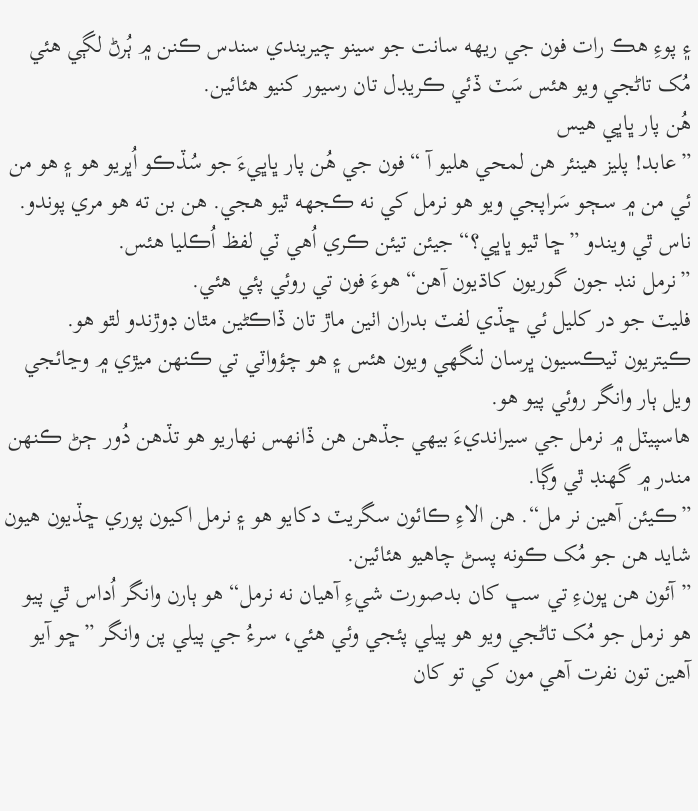۽ پوءِ هڪ رات فون جي ريهه سانت جو سينو چيريندي سندس ڪنن ۾ ٻُرڻ لڳي هئي مُک تاڻجي ويو هئس سَٽ ڏئي ڪريڊل تان رسيور کنيو هئائين.
هُن پار ڀاڀي هيس
”عابد! پليز هينئر هن لمحي هليو آ “ فون جي هُن پار ڀاڀيءَ جو سُڏڪو اُڀريو هو ۽ هو من ئي من ۾ سڄو سَراپجي ويو هو نرمل کي نه ڪجهه ٿيو هجي. هن بن ته هو مري پوندو. ناس ٿي ويندو ”ڇا ٿيو ڀاڀي؟“ جيئن تيئن ڪري اُهي ٽي لفظ اُڪليا هئس.
”نرمل ننڊ جون گوريون کاڌيون آهن“ هوءَ فون تي روئي پئي هئي.
فليٽ جو در کليل ئي ڇڏي لفٽ بدران اٺين ماڙ تان ڏاڪڻين مٿان ڊوڙندو لٿو هو. ڪيتريون ٽيڪسيون ڀرسان لنگهي ويون هئس ۽ هو چؤواٽي تي ڪنهن ميڙي ۾ وڃائجي ويل ٻار وانگر روئي پيو هو.
هاسپيٽل ۾ نرمل جي سيرانديءَ بيهي جڏهن هن ڏانهس نهاريو هو تڏهن دُور ڄڻ ڪنهن مندر ۾ گهنڊ ٿي وڳا.
”ڪيئن آهين نر مل“. هن الاءِ ڪائون سگريٽ دکايو هو ۽ نرمل اکيون پوري ڇڏيون هيون شايد هن جو مُک ڪونه پسڻ چاهيو هئائين.
”آئون هن ڀونءِ تي سڀ کان بدصورت شيءِ آهيان نه نرمل“ هو ٻارن وانگر اُداس ٿي پيو هو نرمل جو مُک تاڻجي ويو هو پيلي پئجي وئي هئي، سرءُ جي پيلي پن وانگر ”ڇو آيو آهين تون نفرت آهي مون کي تو کان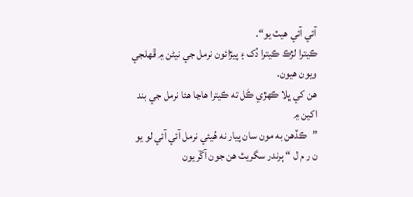آئي آئي هيٽ يو“.
ڪيترا لڙڪ ڪيترا دُک ۽ پيڙائون نرمل جي نيڻن ۾ ڦهلجي ويون هيون.
هن کي ڀلا ڪهڙي ڪَل ته ڪيترا هاڃا هئا نرمل جي بند اکين ۾
”ڪڏهن به مون سان پيار نه هُيئي نرمل آئي آئي لو يو ن ر م ل “ ٻرندر سگريٽ هن جون آڱريون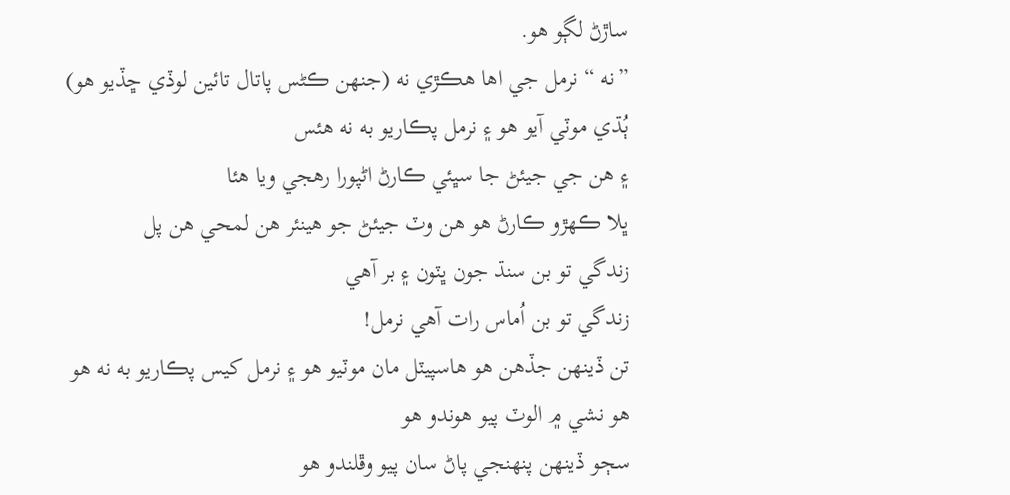ساڙڻ لڳو هو.
”نه “ نرمل جي اها هڪڙي نه (جنهن ڪڻس پاتال تائين لوڏي ڇڏيو هو)
ٻُڌي موٽي آيو هو ۽ نرمل پڪاريو به نه هئس
۽ هن جي جيئڻ جا سڀئي ڪارڻ اڻپورا رهجي ويا هئا
ڀلا ڪهڙو ڪارڻ هو هن وٽ جيئڻ جو هينئر هن لمحي هن پل
زندگي تو بن سنڌ جون ڀٽون ۽ بر آهي
زندگي تو بن اُماس رات آهي نرمل!
تن ڏينهن جڏهن هو هاسپيٽل مان موٽيو هو ۽ نرمل کيس پڪاريو به نه هو
هو نشي ۾ الوٽ پيو هوندو هو
سڄو ڏينهن پنهنجي پاڻ سان پيو وڦلندو هو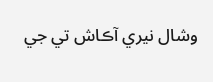وشال نيري آڪاش تي جي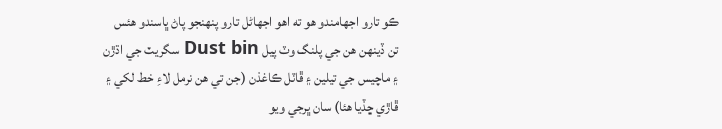ڪو تارو اجهامندو هو ته اهو اجهاڻل تارو پنهنجو پاڻ ڀاسندو هئس تن ڏينهن هن جي پلنگ وٽ پيل Dust bin سگريٽ جي اڌڙن ۽ ماچيس جي تيلين ۽ ڦاٽل ڪاغذن (جن تي هن نرمل لاءِ خط لکي ۽ ڦاڙي ڇڏيا هئا) سان ڀرجي ويو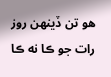هو تن ڏينهن روز رات جو ڪا نه ڪا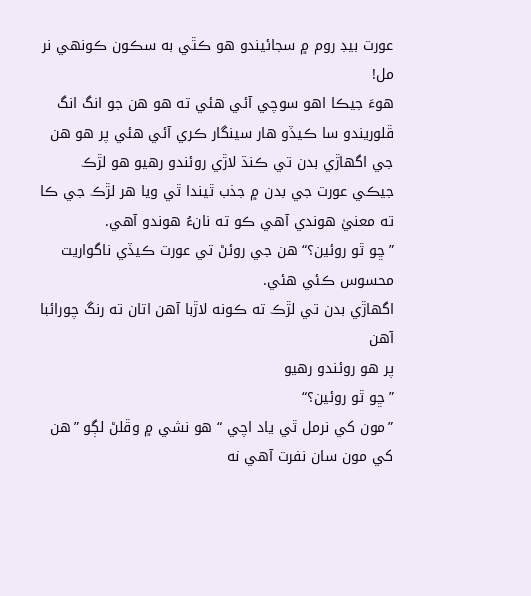عورت بيڊ روم ۾ سجائيندو هو ڪٿي به سڪون ڪونهي نر مل!
هوءَ جيڪا اهو سوچي آئي هئي ته هو هن جو انگ انگ ڦلوريندو سا ڪيڏو هار سينگار ڪري آئي هئي پر هو هن جي اگهاڙي بدن تي ڪنڌ لاڙي روئندو رهيو هو لڙڪ جيڪي عورت جي بدن ۾ جذب ٿيندا ٿي ويا هر لڙڪ جي ڪا ته معنيٰ هوندي آهي ڪو ته نانءُ هوندو آهي.
”ڇو ٿو روئين؟“ هن جي روئڻ تي عورت ڪيڏي ناگواريت محسوس ڪئي هئي.
اگهاڙي بدن تي لڙڪ ته ڪونه لاڙبا آهن اتان ته رنگ چورائبا آهن
پر هو روئندو رهيو
”ڇو ٿو روئين؟“
”مون کي نرمل ٿي ياد اچي “ هو نشي ۾ وڦلڻ لڳو ”هن کي مون سان نفرت آهي نه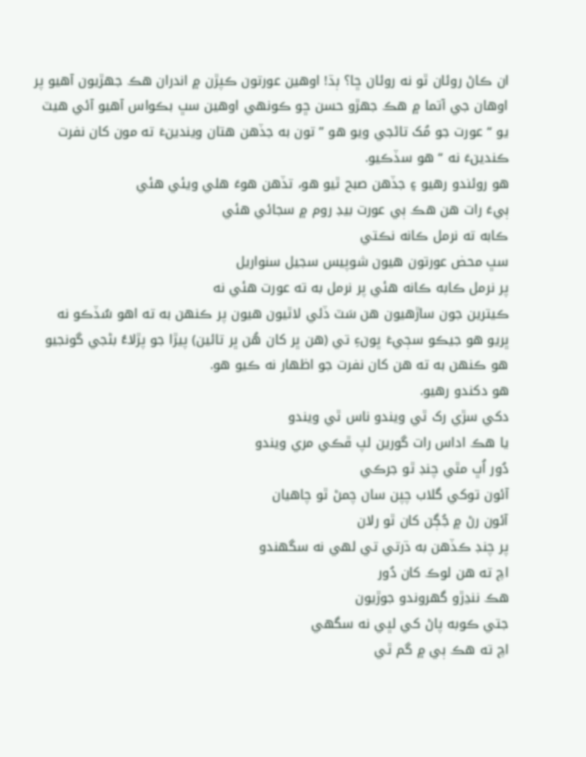ان ڪاڻ روئان ٿو نه روئان ڇا؟ ٻڌ! اوهين عورتون ڪپڙن ۾ اندران هڪ جهڙيون آهيو پر اوهان جي آتما ۾ هڪ جهڙو حسن ڇو ڪونهي اوهين سڀ بڪواس آهيو آئي هيٽ يو “ عورت جو مُک تاڻجي ويو هو ”تون به جڏهن هتان ويندينءَ ته مون کان نفرت ڪندينءَ نه “ هو سڏڪيو.
هو روئندو رهيو ۽ جڏهن صبح ٿيو هو، تڏهن هوءَ هلي ويئي هئي
ٻيءَ رات هن هڪ ٻي عورت بيڊ روم ۾ سجائي هئي
ڪابه ته نرمل ڪانه نڪتي
سڀ محض عورتون هيون شوپيس سجيل سنواريل
پر نرمل ڪابه ڪانه هئي پر نرمل به ته عورت هئي نه
ڪيترين جون ساڙهيون هن سَٽ ڏئي لاٿيون هيون پر ڪنهن به ته اهو سُڏڪو نه ڀريو هو جيڪو سڄيءَ ڀونءِ تي (هن ڀر کان هُن ڀر تائين) پيڙا جو پڙلاءُ بڻجي گونجيو هو ڪنهن به ته هن کان نفرت جو اظهار نه ڪيو هو.
هو دکندو رهيو.
دکي سڙي رک ٿي ويندو ناس ٿي ويندو
يا هڪ اداس رات گورين لپ ڦڪي مري ويندو
دُور اُڀ مٿي چنڊ ٿو جرڪي
آئون توکي گلاب چپن سان چمڻ ٿو چاهيان
آئون رڻ ۾ جُڳن کان ٿو رلان
پر چنڊ ڪڏهن به ڌرتي تي لهي نه سگهندو
اچ ته هن لوڪ کان دُور
هڪ ننڍڙو گهروندو جوڙيون
جتي ڪوبه پاڻ کي لڀي نه سگهي
اچ ته هڪ ٻي ۾ گم ٿي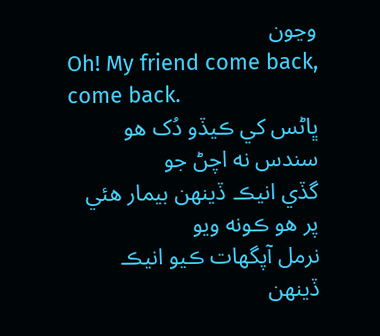وڃون
Oh! My friend come back, come back.
ڀاڻس کي ڪيڏو دُک هو سندس نه اچڻ جو
گڏي انيڪ ڏينهن بيمار هئي پر هو ڪونه ويو
نرمل آپگهات ڪيو انيڪ ڏينهن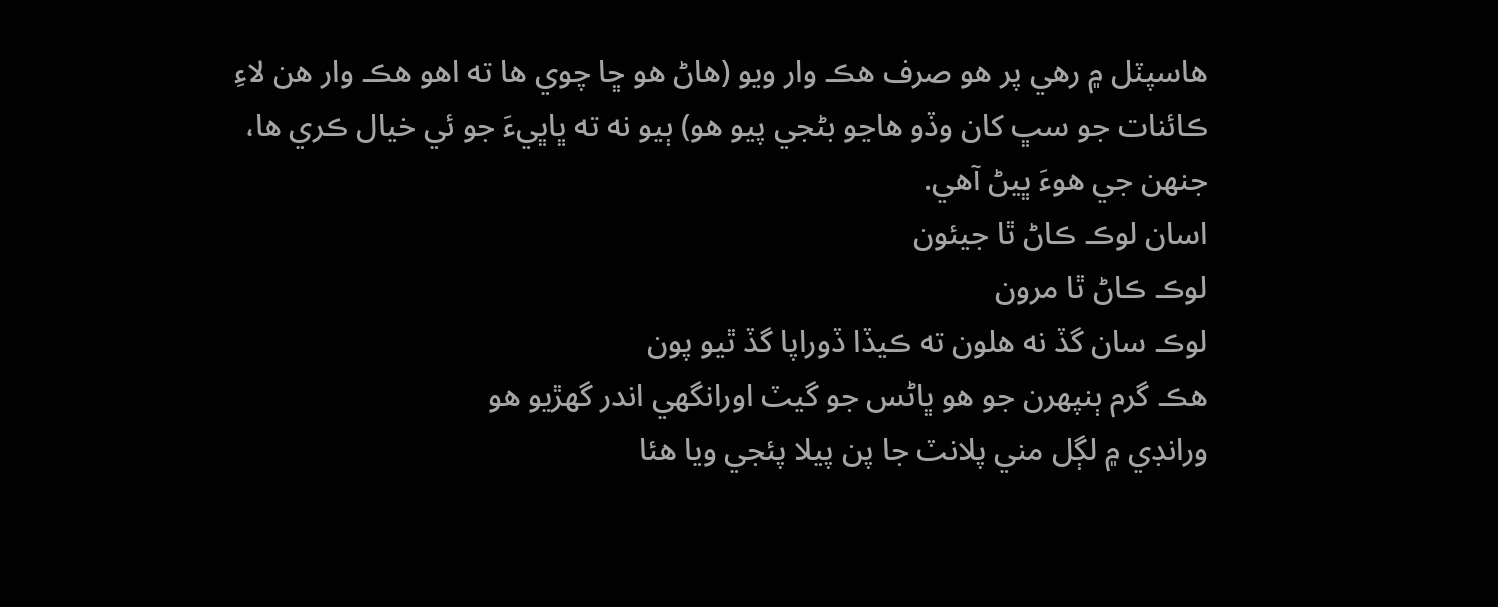هاسپٽل ۾ رهي پر هو صرف هڪ وار ويو (هاڻ هو ڇا چوي ها ته اهو هڪ وار هن لاءِ ڪائنات جو سڀ کان وڏو هاڃو بڻجي پيو هو) ٻيو نه ته ڀاڀيءَ جو ئي خيال ڪري ها، جنهن جي هوءَ ڀيڻ آهي.
اسان لوڪ ڪاڻ ٿا جيئون
لوڪ ڪاڻ ٿا مرون
لوڪ سان گڏ نه هلون ته ڪيڏا ڏوراپا گڏ ٿيو پون
هڪ گرم ٻنپهرن جو هو ڀاڻس جو گيٽ اورانگهي اندر گهڙيو هو
ورانڊي ۾ لڳل مني پلانٽ جا پن پيلا پئجي ويا هئا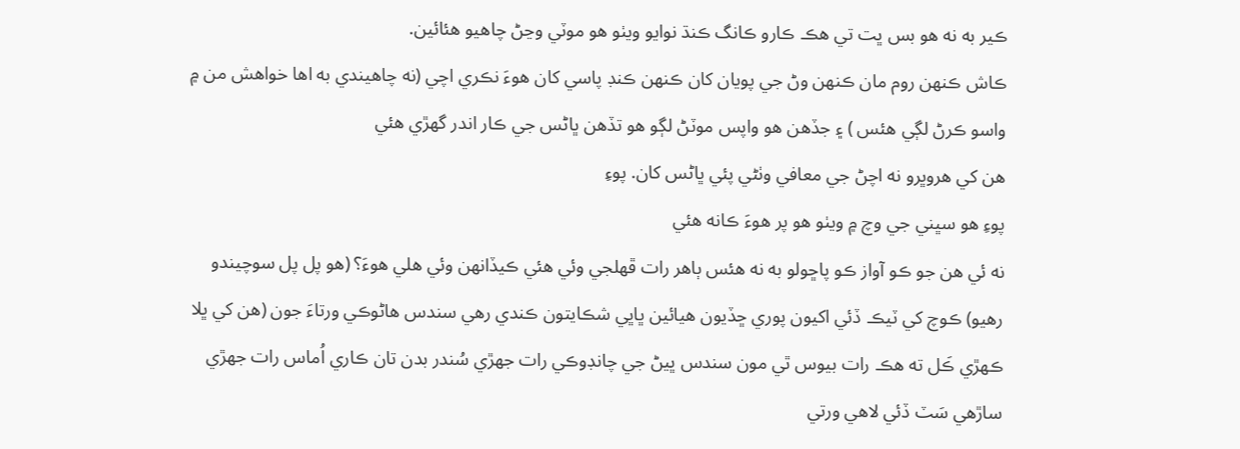ڪير به نه هو بس ڀت تي هڪ ڪارو ڪانگ ڪنڌ نوايو ويٺو هو موٽي وڃڻ چاهيو هئائين.
ڪاش ڪنهن روم مان ڪنهن وڻ جي پويان کان ڪنهن ڪنڊ پاسي کان هوءَ نڪري اچي (نه چاهيندي به اها خواهش من ۾ واسو ڪرڻ لڳي هئس ) ۽ جڏهن هو واپس موٽڻ لڳو هو تڏهن ڀاڻس جي ڪار اندر گهڙي هئي
هن کي هروڀرو نه اچڻ جي معافي وٺڻي پئي ڀاڻس کان. پوءِ
پوءِ هو سڀني جي وچ ۾ ويٺو هو پر هوءَ ڪانه هئي
نه ئي هن جو ڪو آواز ڪو پاڇولو به نه هئس ٻاهر رات ڦهلجي وئي هئي ڪيڏانهن وئي هلي هوءَ؟ (هو پل پل سوچيندو رهيو) ڪوچ کي ٽيڪ ڏئي اکيون پوري ڇڏيون هيائين ڀاڀي شڪايتون ڪندي رهي سندس هاڻوڪي ورتاءَ جون (هن کي ڀلا ڪهڙي ڪَل ته هڪ رات بيوس ٿي مون سندس ڀيڻ جي چانڊوڪي رات جهڙي سُندر بدن تان ڪاري اُماس رات جهڙي ساڙهي سَٽ ڏئي لاهي ورتي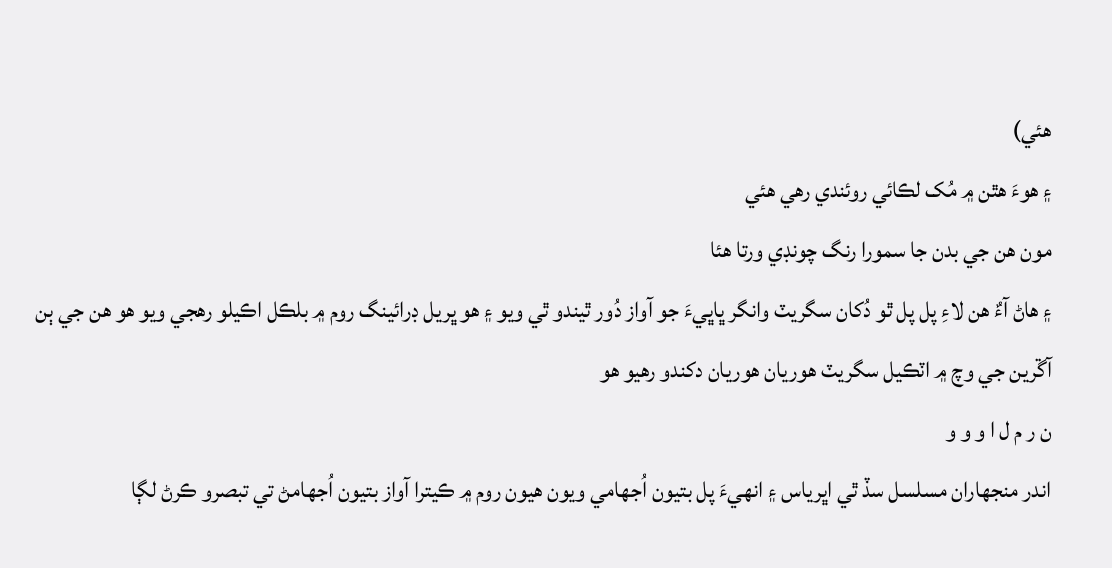هئي)
۽ هوءَ هٿن ۾ مُک لڪائي روئندي رهي هئي
مون هن جي بدن جا سمورا رنگ چونڊي ورتا هئا
۽ هاڻ آءٌ هن لاءِ پل پل ٿو دُکان سگريٽ وانگر ڀاڀيءَ جو آواز دُور ٿيندو ٿي ويو ۽ هو ڀريل ڊرائينگ روم ۾ بلڪل اڪيلو رهجي ويو هو هن جي ٻن آڱرين جي وچ ۾ اٽڪيل سگريٽ هوريان هوريان دکندو رهيو هو
ن ر م ل ا و و و
اندر منجهاران مسلسل سڏ ٿي اڀرياس ۽ انهيءَ پل بتيون اُجهامي ويون هيون روم ۾ ڪيترا آواز بتيون اُجهامڻ تي تبصرو ڪرڻ لڳا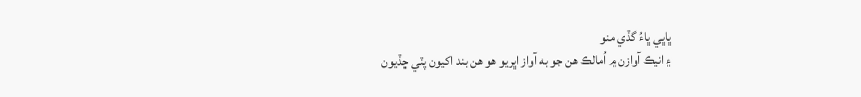ڀاڀي ڀاءُ گڏي منو
۽ انيڪ آوازن ۾ اُمالڪ هن جو به آواز اڀريو هو هن بند اکيون پٽي ڇڏيون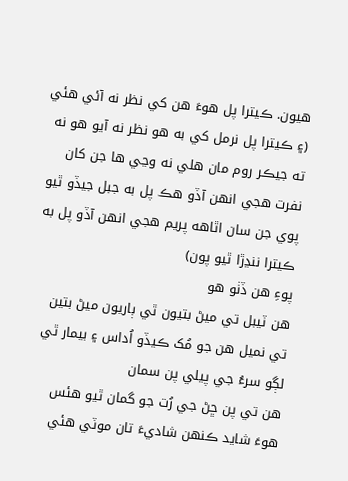هيون. ڪيترا پل هوءَ هن کي نظر نه آئي هئي (۽ ڪيترا پل نرمل کي به هو نظر نه آيو هو نه ته جيڪر روم مان هلي نه وڃي ها جن کان نفرت هجي انهن آڏو هڪ پل به جبل جيڏو ٿيو پوي جن سان اٿاهه پريم هجي انهن آڏو پل به ڪيترا ننڍڙا ٿيو پون)
پوءِ هن ڏٺو هو
هن ٽيبل تي ميڻ بتيون ٿي ٻاريون ميڻ بتين تي نميل هن جو مُک ڪيڏو اُداس ۽ بيمار ٿي لڳو سرءُ جي پيلي پن سمان
هن تي پن ڇڻ جي رُت جو گمان ٿيو هئس
هوءَ شايد ڪنهن شاديءَ تان موٽي هئي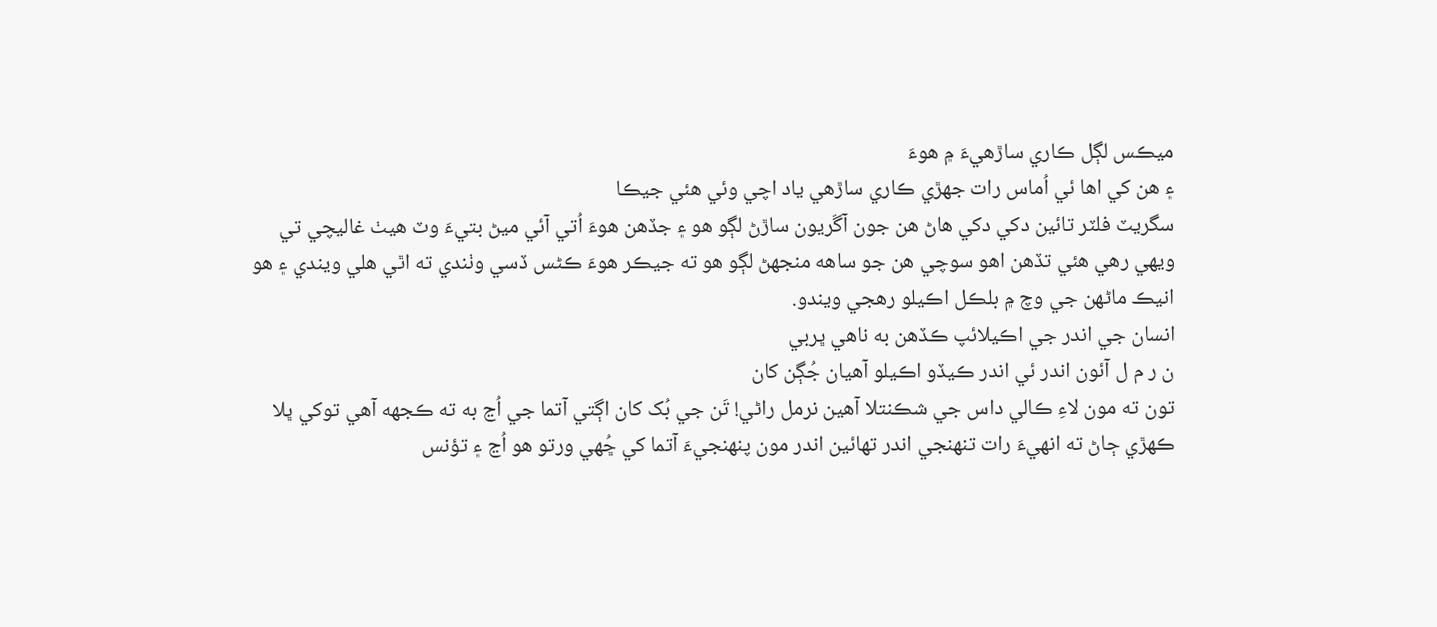ميڪس لڳل ڪاري ساڙهيءَ ۾ هوءَ
۽ هن کي اها ئي اُماس رات جهڙي ڪاري ساڙهي ياد اچي وئي هئي جيڪا
سگريٽ فلٽر تائين دکي دکي هاڻ هن جون آڱريون ساڙڻ لڳو هو ۽ جڏهن هوءَ اُتي آئي ميڻ بتيءَ وٽ هيٺ غاليچي تي ويهي رهي هئي تڏهن اهو سوچي هن جو ساهه منجهڻ لڳو هو ته جيڪر هوءَ ڪڻس ڏسي وٺندي ته اٿي هلي ويندي ۽ هو انيڪ ماڻهن جي وچ ۾ بلڪل اڪيلو رهجي ويندو.
انسان جي اندر جي اڪيلائپ ڪڏهن به ناهي ڀربي
ن ر م ل آئون اندر ئي اندر ڪيڏو اڪيلو آهيان جُڳن کان
تون ته مون لاءِ ڪالي داس جي شڪنتلا آهين نرمل راڻي! تَن جي بُک کان اڳتي آتما جي اُڃ به ته ڪجهه آهي توکي ڀلا ڪهڙي ڄاڻ ته انهيءَ رات تنهنجي اندر تهائين اندر مون پنهنجيءَ آتما کي ڇُهي ورتو هو اُڃ ۽ تؤنس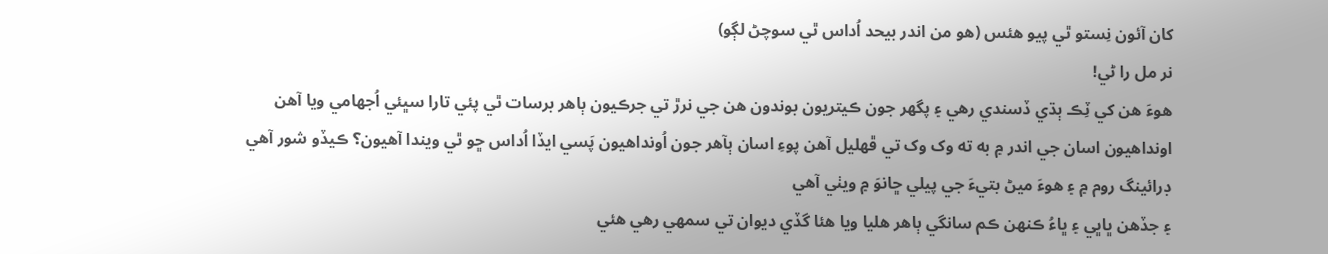کان آئون نِستو ٿي پيو هئس (هو من اندر بيحد اُداس ٿي سوچڻ لڳو)
نر مل را ڻي!
هوءَ هن کي ٽِڪ ٻڌي ڏسندي رهي ۽ پگهر جون ڪيتريون بوندون هن جي نرڙ تي جرڪيون ٻاهر برسات ٿي پئي تارا سڀئي اُجهامي ويا آهن اونداهيون اسان جي اندر ۾ به ته وک وک تي ڦهليل آهن پوءِ اسان ٻآهر جون اُونداهيون پَسي ايڏا اُداس ڇو ٿي ويندا آهيون؟ ڪيڏو شور آهي ڊرائينگ روم ۾ ۽ هوءَ ميڻ بتيءَ جي پيلي ڇانوَ ۾ ويٺي آهي
۽ جڏهن ڀاڀي ۽ ڀاءُ ڪنهن ڪم سانگي ٻاهر هليا ويا هئا گڏي ديوان تي سمهي رهي هئي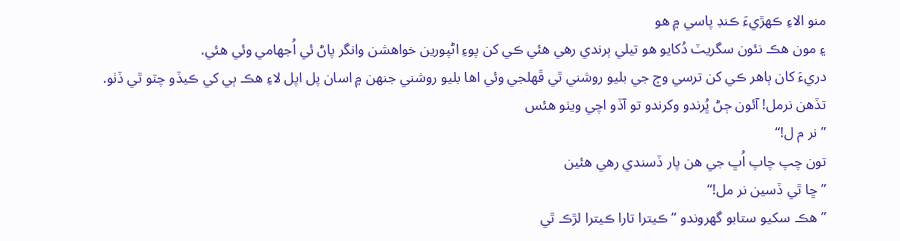منو الاءِ ڪهڙيءَ ڪنڊ پاسي ۾ هو
۽ مون هڪ نئون سگريٽ دُکايو هو تيلي ٻرندي رهي هئي ڪي کن پوءِ اڻپورين خواهشن وانگر پاڻ ئي اُجهامي وئي هئي.
دريءَ کان ٻاهر ڪي کن ترسي وڄ جي بليو روشني ٿي ڦهلجي وئي اها بليو روشني جنهن ۾ اسان پل اپل لاءِ هڪ ٻي کي ڪيڏو چٽو ٿي ڏٺو.
تڏهن نرمل! آئون ڄڻ ڀُرندو وکرندو تو آڏو اچي ويٺو هئس
”نر م ل!“
تون چپ چاپ اُڀ جي هن پار ڏسندي رهي هئين
”ڇا ٿي ڏسين نر مل!“
”هڪ سکيو ستابو گهروندو “ ڪيترا تارا ڪيترا لڙڪ ٿي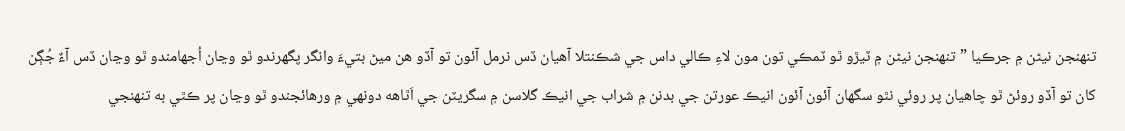تنهنجن نيڻن ۾ جرڪيا ”تنهنجن نيڻن ۾ ٽيڙو ٿو ٽمڪي تون مون لاءِ ڪالي داس جي شڪنتلا آهيان ڏس نرمل آئون تو آڏو هن ميڻ بتيءَ وانگر پگهرندو ٿو وڃان اُجهامندو ٿو وڃان ڏس آءٌ جُڳن کان تو آڏو روئڻ ٿو چاهيان پر روئي نٿو سگهان آئون آئون انيڪ عورتن جي بدنن ۾ شراب جي انيڪ گلاسن ۾ سگريٽن جي اَٿاهه دونهي ۾ ورهائجندو ٿو وڃان پر ڪٿي به تنهنجي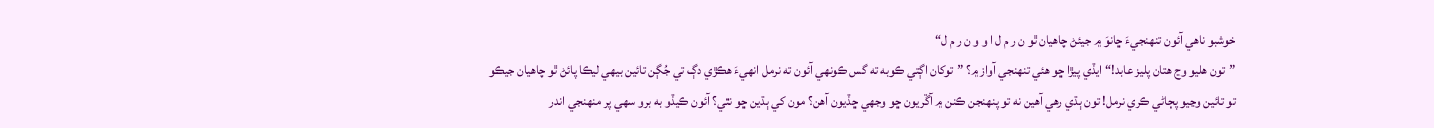خوشبو ناهي آئون تنهنجيءَ ڇانوَ ۾ جيئڻ چاهيان ٿو ن ر م ل ا و و ن ر م ل“
”تون هليو وڃ هتان پليز عابد!“ ايڏي پيڙا ڇو هئي تنهنجي آواز ۾؟ ”توکان اڳتي ڪوبه ته گس ڪونهي آئون ته نرمل انهيءَ هڪڙي دڳ تي جُڳن تائين بيهي ليڪا پائڻ ٿو چاهيان جيڪو تو تائين وڃيو پڄاڻي ڪري نرمل! تون ٻڌي رهي آهين نه تو پنهنجن ڪنن ۾ آڱريون ڇو وجهي ڇڏيون آهن؟ مون کي ٻڌين ڇو نٿي؟ آئون ڪيڏو به برو سهي پر منهنجي اندر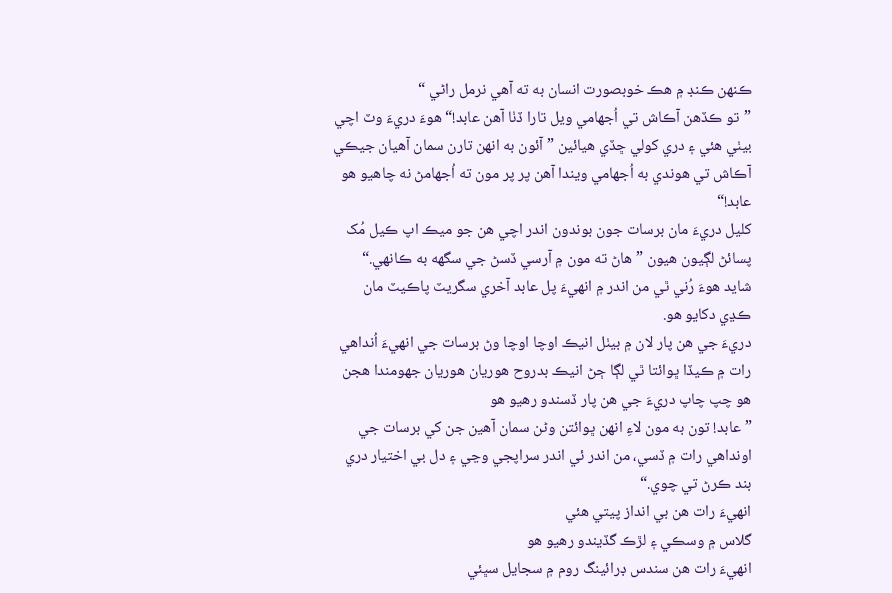ڪنهن ڪنڊ ۾ هڪ خوبصورت انسان به ته آهي نرمل راڻي “
”تو ڪڏهن آڪاش تي اُجهامي ويل تارا ڏٺا آهن عابد!“ هوءَ دريءَ وٽ اچي بيٺي هئي ۽ دري کولي ڇڏي هيائين ”آئون به انهن تارن سمان آهيان جيڪي آڪاش تي هوندي به اُجهامي ويندا آهن پر پر مون ته اُجهامڻ نه چاهيو هو عابد!“
کليل دريءَ مان برسات جون بوندون اندر اچي هن جو ميڪ اپ ڪيل مُک پسائڻ لڳيون هيون ”هاڻ ته مون ۾ آرسي ڏسڻ جي سگهه به ڪانهي.“ شايد هوءَ رُني ٿي من اندر ۾ انهيءَ پل عابد آخري سگريٽ پاڪيٽ مان ڪڍي دکايو هو.
دريءَ جي هن پار لان ۾ بيٺل انيڪ اوچا اوچا وڻ برسات جي انهيءَ اُنداهي رات ۾ ڪيڏا ڀوائتا ٿي لڳا ڄڻ انيڪ بدروح هوريان هوريان جهومندا هجن
هو چپ چاپ دريءَ جي هن پار ڏسندو رهيو هو
”عابد! تون به مون لاءِ انهن ڀوائتن وڻن سمان آهين جن کي برسات جي اونداهي رات ۾ ڏسي، من اندر ئي اندر سراپجي وڃي ۽ دل بي اختيار دري بند ڪرڻ تي چوي.“
انهيءَ رات هن بي انداز پيتي هئي
گلاس ۾ وسڪي ۽ لڙڪ گڏيندو رهيو هو
انهيءَ رات هن سندس ڊرائينگ روم ۾ سجايل سڀئي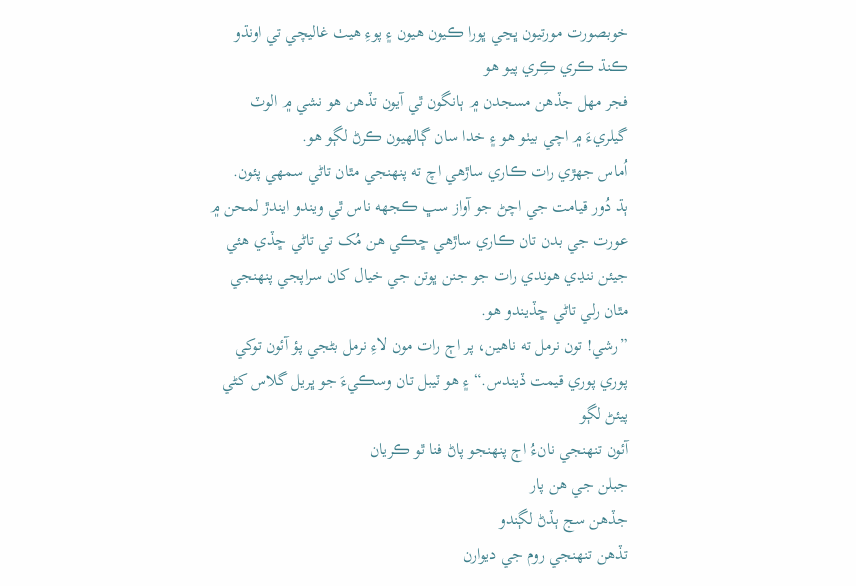خوبصورت مورتيون ڀڃي ڀورا ڪيون هيون ۽ پوءِ هيٺ غاليچي تي اونڌو ڪنڌ ڪري ڪِري پيو هو
فجر مهل جڏهن مسجدن ۾ ٻانگون ٿي آيون تڏهن هو نشي ۾ الوٽ گيلريءَ ۾ اچي بيٺو هو ۽ خدا سان ڳالهيون ڪرڻ لڳو هو.
اُماس جهڙي رات ڪاري ساڙهي اچ ته پنهنجي مٿان تاڻي سمهي پئون.
ٻڌ دُور قيامت جي اچڻ جو آواز سڀ ڪجهه ناس ٿي ويندو ايندڙ لمحن ۾
عورت جي بدن تان ڪاري ساڙهي ڇڪي هن مُک تي تاڻي ڇڏي هئي جيئن ننڍي هوندي رات جو جنن ڀوتن جي خيال کان سراپجي پنهنجي مٿان رلي تاڻي ڇڏيندو هو.
”رشي! تون نرمل ته ناهين، پر اڄ رات مون لاءِ نرمل بڻجي پؤ آئون توکي پوري پوري قيمت ڏيندس.“ ۽ هو ٽيبل تان وسڪيءَ جو ڀريل گلاس کڻي پيئڻ لڳو
آئون تنهنجي نانءُ اڄ پنهنجو پاڻ فنا ٿو ڪريان
جبلن جي هن پار
جڏهن سج ٻڏڻ لڳندو
تڏهن تنهنجي روم جي ديوارن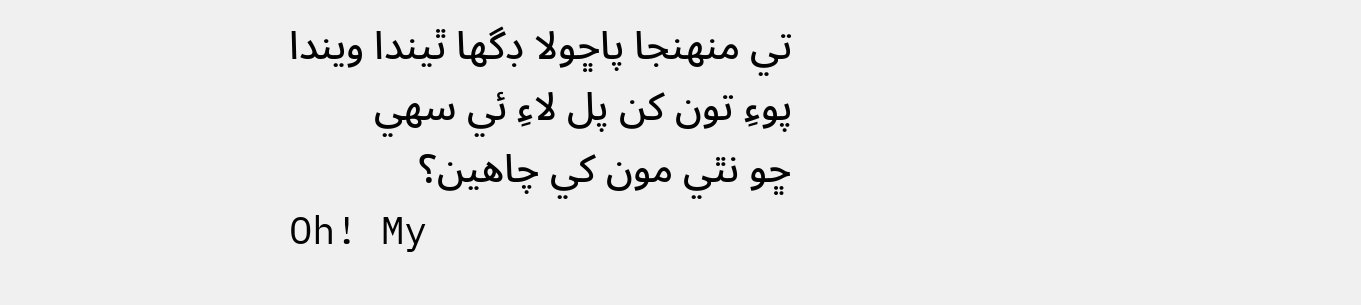تي منهنجا پاڇولا ڊگها ٿيندا ويندا
پوءِ تون کن پل لاءِ ئي سهي
ڇو نٿي مون کي چاهين؟
Oh! My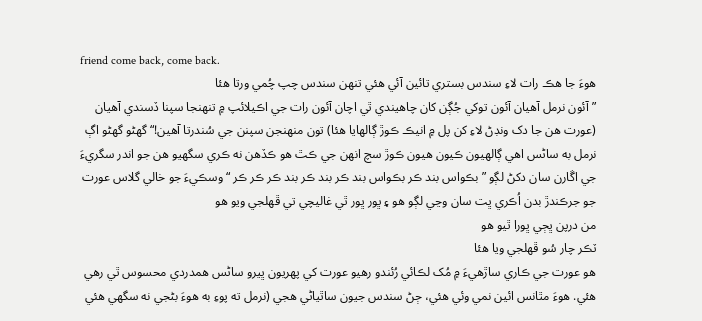friend come back, come back.
هوءَ جا هڪ رات لاءِ سندس بستري تائين آئي هئي تنهن سندس چپ چُمي ورتا هئا
”آئون نرمل آهيان آئون توکي جُڳن کان چاهيندي ٿي اچان آئون رات جي اڪيلائپ ۾ تنهنجا سپنا ڏسندي آهيان (عورت هن جا دک ونڊڻ لاءِ کن پل ۾ انيڪ ڪوڙ ڳالهايا هئا) تون منهنجن سپنن جي سُندرتا آهين!“ گهڻو گهڻو اڳ نرمل به ساڻس اهي ڳالهيون ڪيون هيون ڪوڙ سچ انهن جي ڪٿ هو ڪڏهن نه ڪري سگهيو هن جو اندر سگريءَ جي اڱارن سان دکڻ لڳو ”بڪواس بند ڪر بڪواس بند ڪر بند ڪر بند ڪر ڪر ڪر “ وسڪيءَ جو خالي گلاس عورت جو جرڪندڙ بدن اُڪري ڀت سان وڃي لڳو هو ۽ ڀور ڀور ٿي غاليچي تي ڦهلجي ويو هو
من درپن ڀڄي ڀورا ٿيو هو
ٽڪر چار سُو ڦهلجي ويا هئا
هو عورت جي ڪاري ساڙهيءَ ۾ مُک لڪائي رُئندو رهيو عورت کي پهريون ڀيرو ساڻس همدردي محسوس ٿي رهي هئي. هوءَ مٿانس ائين نمي وئي هئي، ڄڻ سندس جيون ساٿياڻي هجي (نرمل ته پوءِ به هوءَ بڻجي نه سگهي هئي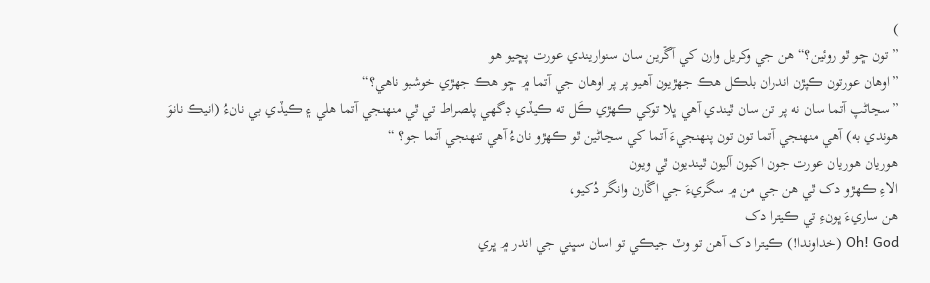)
”تون ڇو ٿو روئين؟“ هن جي وکريل وارن کي آڱرين سان سنواريندي عورت پڇيو هو
”اوهان عورتون ڪپڙن اندران بلڪل هڪ جهڙيون آهيو پر پر اوهان جي آتما ۾ ڇو هڪ جهڙي خوشبو ناهي؟“
”سڃاڻپ آتما سان نه پر تن سان ٿيندي آهي ڀلا توکي ڪهڙي ڪَل ته ڪيڏي ڊگهي پلصراط تي ٿي منهنجي آتما هلي ۽ ڪيڏي بي نانءُ (انيڪ نانوَ هوندي به) آهي منهنجي آتما تون تون پنهنجيءَ آتما کي سڃاڻين ٿو ڪهڙو نانءُ آهي تنهنجي آتما جو؟ “
هوريان هوريان عورت جون اکيون آليون ٿينديون ٿي ويون
الاءِ ڪهڙو دک ٿي هن جي من ۾ سگريءَ جي اڱارن وانگر دُکيو،
هن ساريءَ ڀونءِ تي ڪيترا دک
Oh! God (خداوندا!) ڪيترا دک آهن تو وٽ جيڪي تو اسان سڀني جي اندر ۾ ڀري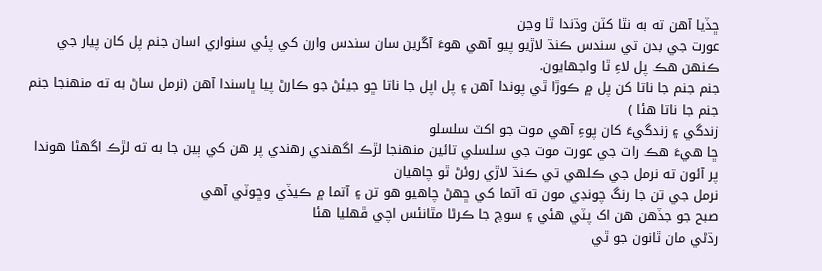ڇڏيا آهن ته به نٿا کٽن وڌندا ٿا وڃن
عورت جي بدن تي سندس ڪنڌ لاڙيو پيو آهي هوءَ آڱرين سان سندس وارن کي پئي سنواري اسان جنم پل کان پيار جي ڪنهن هڪ پل لاءِ ٿا واجهايون.
جنم جنم جا ناتا کن پل ۾ ڪوڙا ٿي پوندا آهن ۽ پل اپل جا ناتا ڇو جيئڻ جو ڪارڻ پيا ڀاسندا آهن (نرمل ساڻ به ته منهنجا جنم جنم جا ناتا هئا )
زندگي ۽ زندگيءَ کان پوءِ آهي موت جو اکٽ سلسلو
ڇا هيءَ هڪ رات جي عورت موت جي سلسلي تائين منهنجا لڙڪ اگهندي رهندي پر هن کي ٻين جا به ته لڙڪ اگهڻا هوندا پر آئون ته نرمل جي ڪلهي تي ڪنڌ لاڙي روئڻ ٿو چاهيان
نرمل جي تن جا رنگ چونڊي مون ته آتما کي ڇهڻ چاهيو هو تن ۽ آتما ۾ ڪيڏي وڇوٽي آهي
صبح جو جڏهن هن اک پٽي هئي ۽ سوچ جا ڪرڻا مٿانئس اچي ڦهليا هئا
رڌڻي مان ٿانون جو ٿي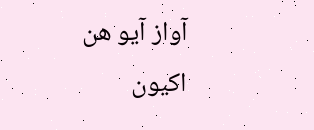آواز آيو هن اکيون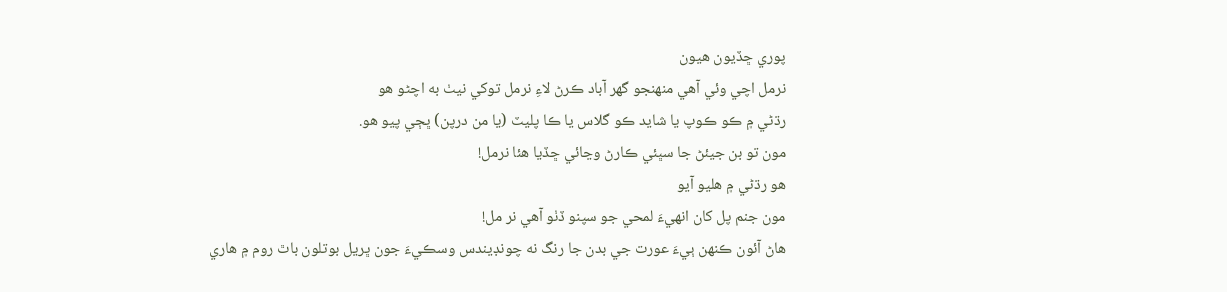پوري ڇڏيون هيون
نرمل اچي وئي آهي منهنجو گهر آباد ڪرڻ لاءِ نرمل توکي نيٺ به اچڻو هو
رڌڻي ۾ ڪو ڪوپ يا شايد ڪو گلاس يا ڪا پليٽ (يا من درپن) ڀڄي پيو هو.
مون تو بن جيئڻ جا سڀئي ڪارڻ وڃائي ڇڏيا هئا نرمل!
هو رڌڻي ۾ هليو آيو
مون جنم پل کان انهيءَ لمحي جو سپنو ڏٺو آهي نر مل!
هاڻ آئون ڪنهن ٻيءَ عورت جي بدن جا رنگ نه چونڊيندس وسڪيءَ جون ڀريل بوتلون باٿ روم ۾ هاري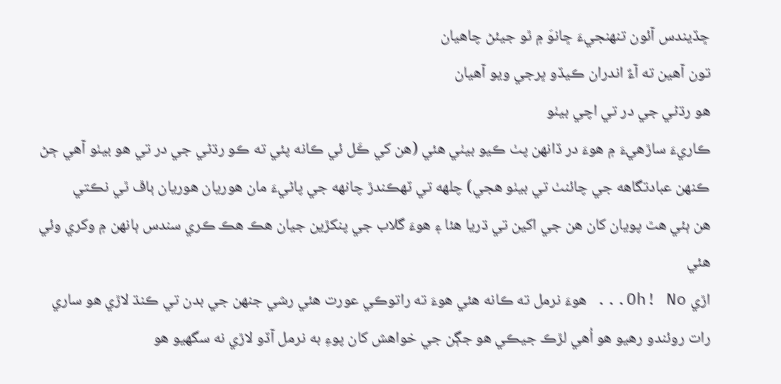ڇڏيندس آئون تنهنجيءَ ڇانوَ ۾ ٿو جيئڻ چاهيان
تون آهين ته آءٌ اندران ڪيڏو ڀرجي ويو آهيان
هو رڌڻي جي در تي اچي بيٺو
ڪاريءَ ساڙهيءَ ۾ هوءَ در ڏانهن پٺ ڪيو بيٺي هئي (هن کي ڪَل ئي ڪانه پئي ته ڪو رڌڻي جي در تي هو بيٺو آهي ڄڻ ڪنهن عبادتگاهه جي چائنٺ تي بيٺو هجي) چلهه تي ٽهڪندڙ چانهه جي پاڻيءَ مان هوريان هوريان ٻاڦ ٿي نڪتي
هن ٻئي هٿ پويان کان هن جي اکين تي ڌريا هئا ۽ هوءَ گلاب جي پنکڙين جيان هڪ هڪ ڪري سندس ٻانهن ۾ وکري وئي هئي
اڙي Oh! No... هوءَ نرمل ته ڪانه هئي هوءَ ته راتوڪي عورت هئي رشي جنهن جي بدن تي ڪنڌ لاڙي هو ساري رات روئندو رهيو هو اُهي لڙڪ جيڪي هو جڳن جي خواهش کان پوءِ به نرمل آڏو لاڙي نه سگهيو هو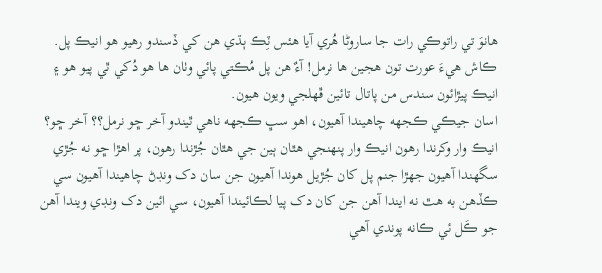هانوَ تي راتوڪي رات جا ساروڻا هُري آيا هئس ٽِڪ ٻڌي هن کي ڏسندو رهيو هو انيڪ پل.
ڪاش هيءَ عورت تون هجين ها نرمل! آءٌ هن پل مُڪتي پائي وٺان ها هو دُکي ٿي پيو هو ۽ انيڪ پيڙائون سندس من پاتال تائين ڦهلجي ويون هيون.
اسان جيڪي ڪجهه چاهيندا آهيون، اهو سڀ ڪجهه ناهي ٿيندو آخر ڇو نرمل؟؟ آخر ڇو؟
انيڪ وار وکرندا رهون انيڪ وار پنهنجي هٿان ٻين جي هٿان جُڙندا رهون، پر اهڙا ڇو نه جُڙي سگهندا آهيون جهڙا جنم پل کان جُڙيل هوندا آهيون جن سان دک ونڊڻ چاهيندا آهيون سي ڪڏهن به هٿ نه ايندا آهن جن کان دک پيا لڪائيندا آهيون، سي ائين دک ونڊي ويندا آهن جو ڪَل ئي ڪانه پوندي آهي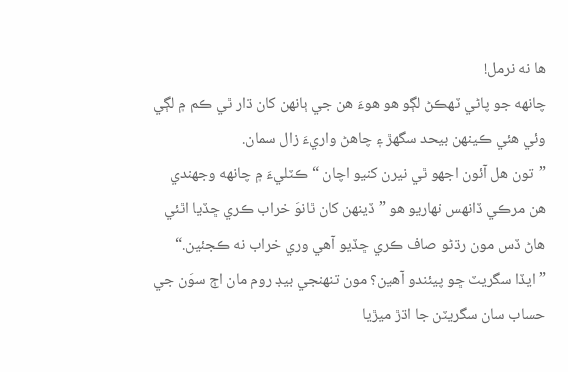ها نه نرمل!
چانهه جو پاڻي ٽهڪڻ لڳو هو هوءَ هن جي ٻانهن کان ڌار ٿي ڪم ۾ لڳي وئي هئي ڪينهن بيحد سگهڙ ۽ چاهڻ واريءَ زال سمان.
”تون هل آئون اجهو ٿي نيرن کنيو اچان “ ڪٽليءَ ۾ چانهه وجهندي هن مرڪي ڏانهس نهاريو هو ”ڏينهن کان ٿانوَ خراب ڪري ڇڏيا اٿئي هاڻ ڏس مون رڌڻو صاف ڪري ڇڏيو آهي وري خراب نه ڪجئين.“
”ايڏا سگريٽ ڇو پيئندو آهين؟ مون تنهنجي بيڊ روم مان اڄ سوَن جي حساب سان سگريٽن جا اڌڙ ميڙيا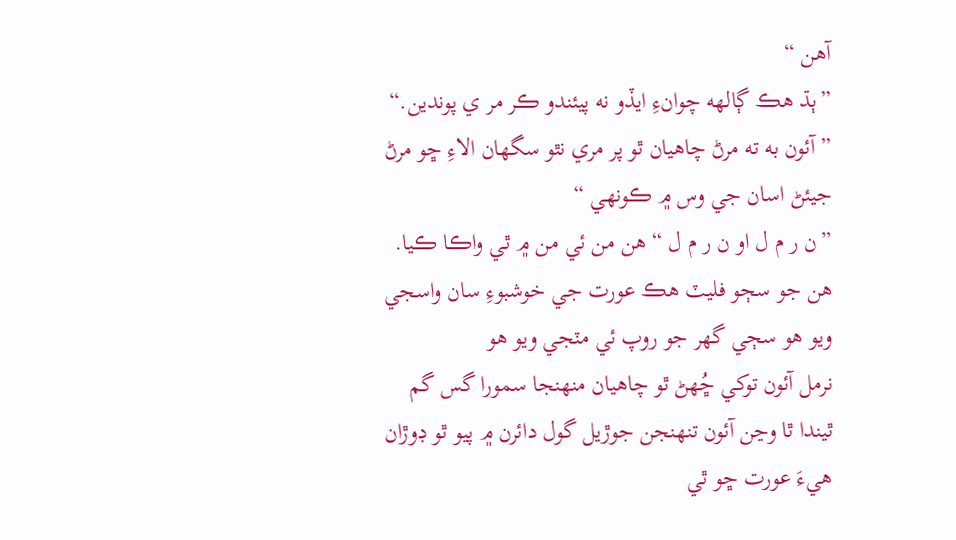آهن “
”ٻڌ هڪ ڳالهه چوانءِ ايڏو نه پيئندو ڪر مر ي پوندين.“
”آئون به ته مرڻ چاهيان ٿو پر مري نٿو سگهان الاءِ ڇو مرڻ جيئڻ اسان جي وس ۾ ڪونهي “
”ن ر م ل او ن ر م ل “ هن من ئي من ۾ ٿي واڪا ڪيا.
هن جو سڄو فليٽ هڪ عورت جي خوشبوءِ سان واسجي ويو هو سڄي گهر جو روپ ئي مٽجي ويو هو
نرمل آئون توکي ڇُهڻ ٿو چاهيان منهنجا سمورا گس گم ٿيندا ٿا وڃن آئون تنهنجن جوڙيل گول دائرن ۾ پيو ٿو ڊوڙان هيءَ عورت ڇو ٿي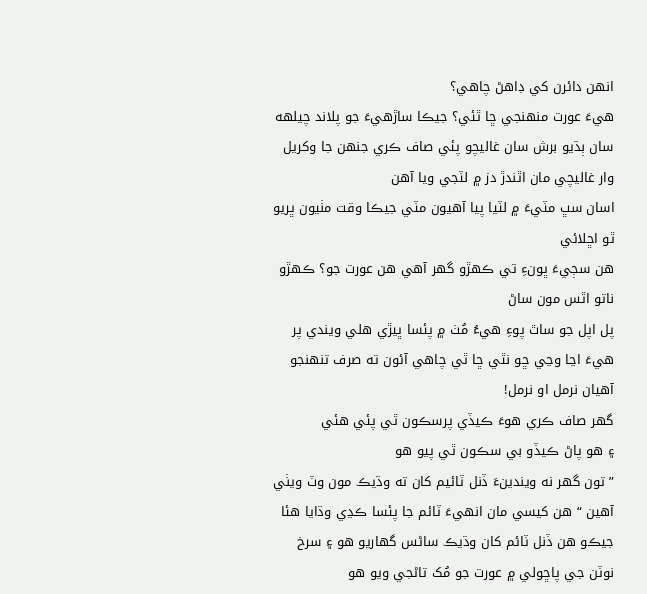انهن دائرن کي ڊاهڻ چاهي؟
هيءَ عورت منهنجي ڇا ٿئي؟ جيڪا ساڙهيءَ جو پلاند چيلهه سان ٻڌيو برش سان غاليچو پئي صاف ڪري جنهن جا وکريل وار غاليچي مان اٿندڙ دز ۾ لٽجي ويا آهن
اسان سڀ مٽيءَ ۾ لٽيا پيا آهيون مٽي جيڪا وقت مٺيون ڀريو ٿو اڇلائي
هن سڄيءَ ڀونءِ تي ڪهڙو گهر آهي هن عورت جو؟ ڪهڙو ناتو اٿس مون ساڻ
پل اپل جو ساٿ پوءِ هيءُ مُٺ ۾ پئسا ڀيڙي هلي ويندي پر هيءَ اڃا وڃي ڇو نٿي ڇا ٿي چاهي آئون ته صرف تنهنجو آهيان نرمل او نرمل!
گهر صاف ڪري هوءَ ڪيڏي پرسڪون ٿي پئي هئي
۽ هو پاڻ ڪيڏو بي سڪون ٿي پيو هو
”تون گهر نه ويندينءَ ڏنل ٽائيم کان ته وڌيڪ مون وٽ ويٺي آهين “ هن کيسي مان انهيءَ ٽائم جا پئسا ڪڍي وڌايا هئا جيڪو هن ڏنل ٽائم کان وڌيڪ ساڻس گهاريو هو ۽ سرخ نوٽن جي پاڇولي ۾ عورت جو مُک تاڻجي ويو هو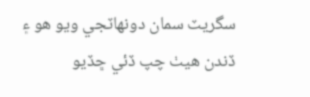سگريٽ سمان دونهاٽجي ويو هو ۽ ڏندن هيٺ چپ ڏئي ڇڏيو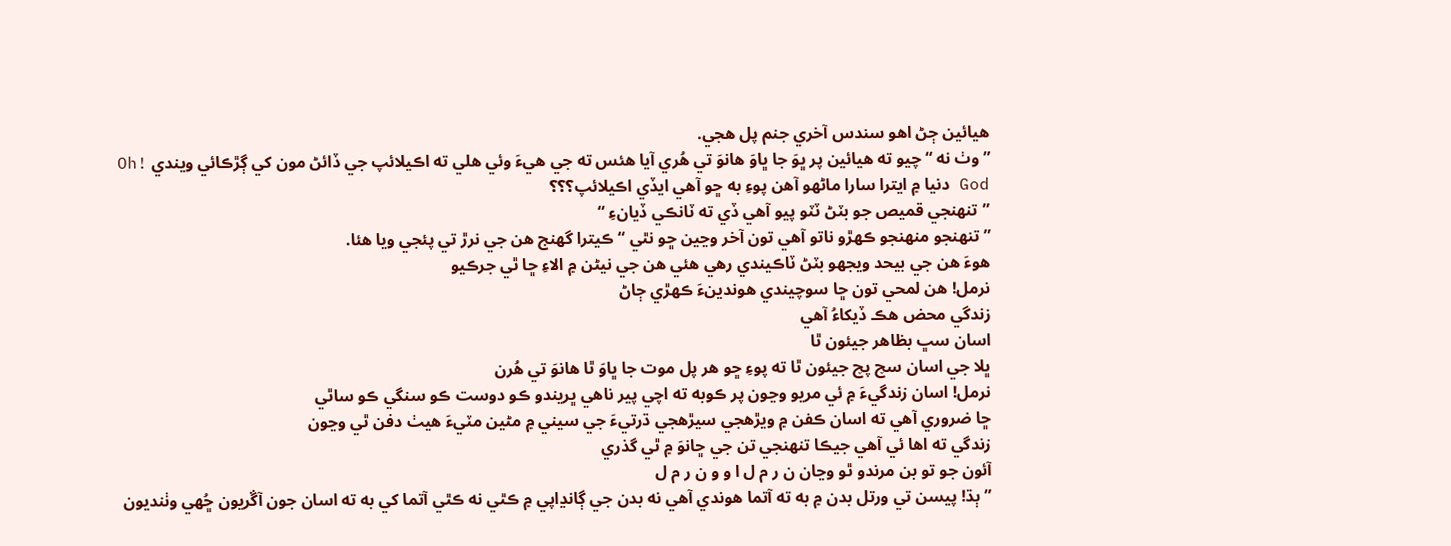هيائين ڄڻ اهو سندس آخري جنم پل هجي.
”وٺ نه “ چيو ته هيائين پر ڀوَ جا ڀاوَ هانوَ تي هُري آيا هئس ته جي هيءَ وئي هلي ته اڪيلائپ جي ڏائڻ مون کي ڳڙڪائي ويندي Oh! God دنيا ۾ ايترا سارا ماڻهو آهن پوءِ به ڇو آهي ايڏي اڪيلائپ؟؟؟
”تنهنجي قميص جو بٽڻ ٽٽو پيو آهي ڏي ته ٽانڪي ڏيانءِ “
”تنهنجو منهنجو ڪهڙو ناتو آهي تون آخر وڃين ڇو نٿي “ ڪيترا گهنج هن جي نرڙ تي پئجي ويا هئا.
هوءَ هن جي بيحد ويجهو بٽڻ ٽاڪيندي رهي هئي هن جي نيڻن ۾ الاءِ ڇا ٿي جرڪيو
نرمل! هن لمحي تون ڇا سوچيندي هوندينءَ ڪهڙي ڄاڻ
زندگي محض هڪ ڏيکاءُ آهي
اسان سڀ بظاهر جيئون ٿا
ڀلا جي اسان سچ پچ جيئون ٿا ته پوءِ ڇو هر پل موت جا ڀاوَ ٿا هانوَ تي هُرن
نرمل! اسان زندگيءَ ۾ ئي مريو وڃون پر ڪوبه ته اچي پير ناهي ڀريندو ڪو دوست ڪو سنگي ڪو ساٿي
ڇا ضروري آهي ته اسان ڪفن ۾ ويڙهجي سيڙهجي ڌرتيءَ جي سيني ۾ مڻين مٽيءَ هيٺ دفن ٿي وڃون
زندگي ته اها ئي آهي جيڪا تنهنجي تن جي ڇانوَ ۾ ٿي گذري
آئون جو تو بن مرندو ٿو وڃان ن ر م ل ا و و ن ر م ل
”ٻڌ! پيسن تي ورتل بدن ۾ به ته آتما هوندي آهي نه بدن جي ڳانڍاپي ۾ ڪٿي نه ڪٿي آتما کي به ته اسان جون آڱريون ڇُهي وٺنديون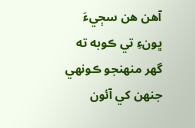آهن هن سڄيءَ ڀونءِ تي ڪوبه ته گهر منهنجو ڪونهي جنهن کي آئون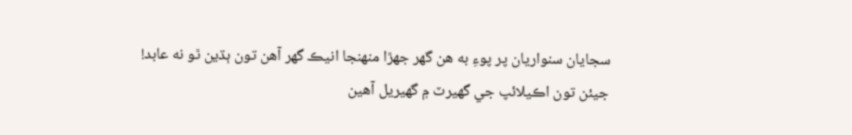سجايان سنواريان پر پوءِ به هن گهر جهڙا منهنجا انيڪ گهر آهن تون ٻڌين ٿو نه عابد! جيئن تون اڪيلائپ جي گهيرٽ ۾ گهيريل آهين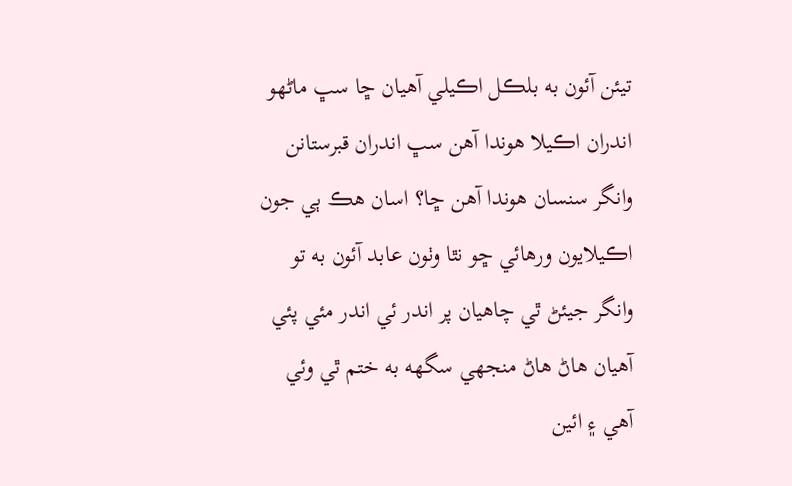تيئن آئون به بلڪل اڪيلي آهيان ڇا سڀ ماڻهو اندران اڪيلا هوندا آهن سڀ اندران قبرستانن وانگر سنسان هوندا آهن ڇا؟ اسان هڪ ٻي جون اڪيلايون ورهائي ڇو نٿا وٺون عابد آئون به تو وانگر جيئڻ ٿي چاهيان پر اندر ئي اندر مئي پئي آهيان هاڻ هاڻ منجهي سگهه به ختم ٿي وئي آهي ۽ ائين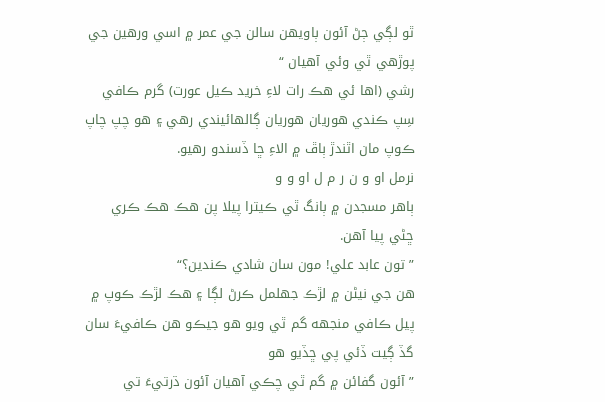ٿو لڳي ڄڻ آئون ٻاويهن سالن جي عمر ۾ اسي ورهين جي پوڙهي ٿي وئي آهيان “
رشي (اها ئي هڪ رات لاءِ خريد ڪيل عورت) گرم ڪافي سِپ ڪندي هوريان هوريان ڳالهائيندي رهي ۽ هو چپ چاپ ڪوپ مان اٿندڙ ٻاڦ ۾ الاءِ ڇا ڏسندو رهيو.
نرمل او و ن ر م ل او و و
ٻاهر مسجدن ۾ ٻانگ ٿي ڪيترا پيلا پن هڪ هڪ ڪري ڇڻي پيا آهن.
”تون عابد علي! مون سان شادي ڪندين؟“
هن جي نيڻن ۾ لڙڪ جهلمل ڪرڻ لڳا ۽ هڪ لڙڪ ڪوپ ۾ پيل ڪافي منجهه گم ٿي ويو هو جيڪو هن ڪافيءَ سان گڏ ڳيت ڏئي پي ڇڏيو هو
”آئون گفائن ۾ گم ٿي چڪي آهيان آئون ڌرتيءَ تي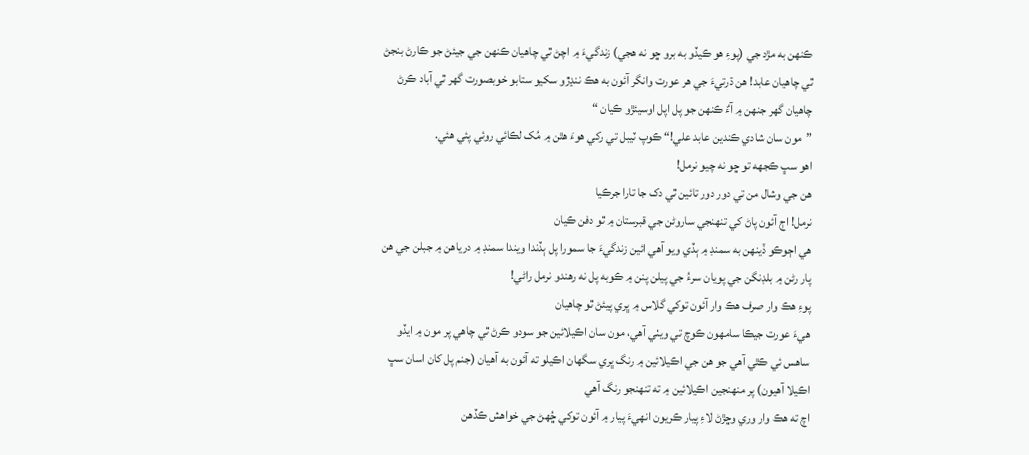ڪنهن به مڙد جي (پوءِ هو ڪيڏو به برو ڇو نه هجي) زندگيءَ ۾ اچڻ ٿي چاهيان ڪنهن جي جيئڻ جو ڪارڻ بنجڻ ٿي چاهيان عابد! هن ڌرتيءَ جي هر عورت وانگر آئون به هڪ ننڍڙو سکيو ستابو خوبصورت گهر ٿي آباد ڪرڻ چاهيان گهر جنهن ۾ آءٌ ڪنهن جو پل اپل اوسيئڙو ڪيان “
”مون سان شادي ڪندين عابد علي!“ ڪوپ ٽيبل تي رکي هوءَ هٿن ۾ مُک لڪائي روئي پئي هئي.
اهو سڀ ڪجهه تو ڇو نه چيو نرمل!
هن جي وشال من تي دور دور تائين ٿي دک جا تارا جرڪيا
نرمل! اڄ آئون پاڻ کي تنهنجي ساروڻن جي قبرستان ۾ ٿو دفن ڪيان
هي اڄوڪو ڏينهن به سمنڊ ۾ ٻڏي ويو آهي ائين زندگيءَ جا سمورا پل ٻڏندا ويندا سمنڊ ۾ درياهن ۾ جبلن جي هن پار رڻن ۾ بلڊنگن جي پويان سرءُ جي پيلن پنن ۾ ڪوبه پل نه رهندو نرمل راڻي!
پوءِ هڪ وار صرف هڪ وار آئون توکي گلاس ۾ ڀري پيئڻ ٿو چاهيان
هيءَ عورت جيڪا سامهون ڪوچ تي ويٺي آهي، مون سان اڪيلائين جو سودو ڪرڻ ٿي چاهي پر مون ۾ ايڏو ساهس ئي ڪٿي آهي جو هن جي اڪيلائين ۾ رنگ ڀري سگهان اڪيلو ته آئون به آهيان (جنم پل کان اسان سڀ اڪيلا آهيون) پر منهنجين اڪيلائين ۾ ته تنهنجو رنگ آهي
اچ ته هڪ وار وري وڇڙڻ لاءِ پيار ڪريون انهيءَ پيار ۾ آئون توکي ڇُهڻ جي خواهش ڪڏهن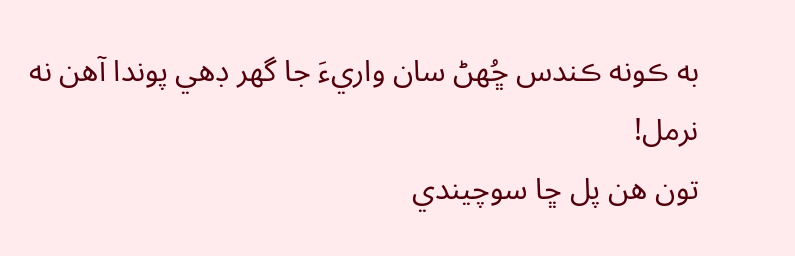به ڪونه ڪندس ڇُهڻ سان واريءَ جا گهر ڊهي پوندا آهن نه نرمل!
تون هن پل ڇا سوچيندي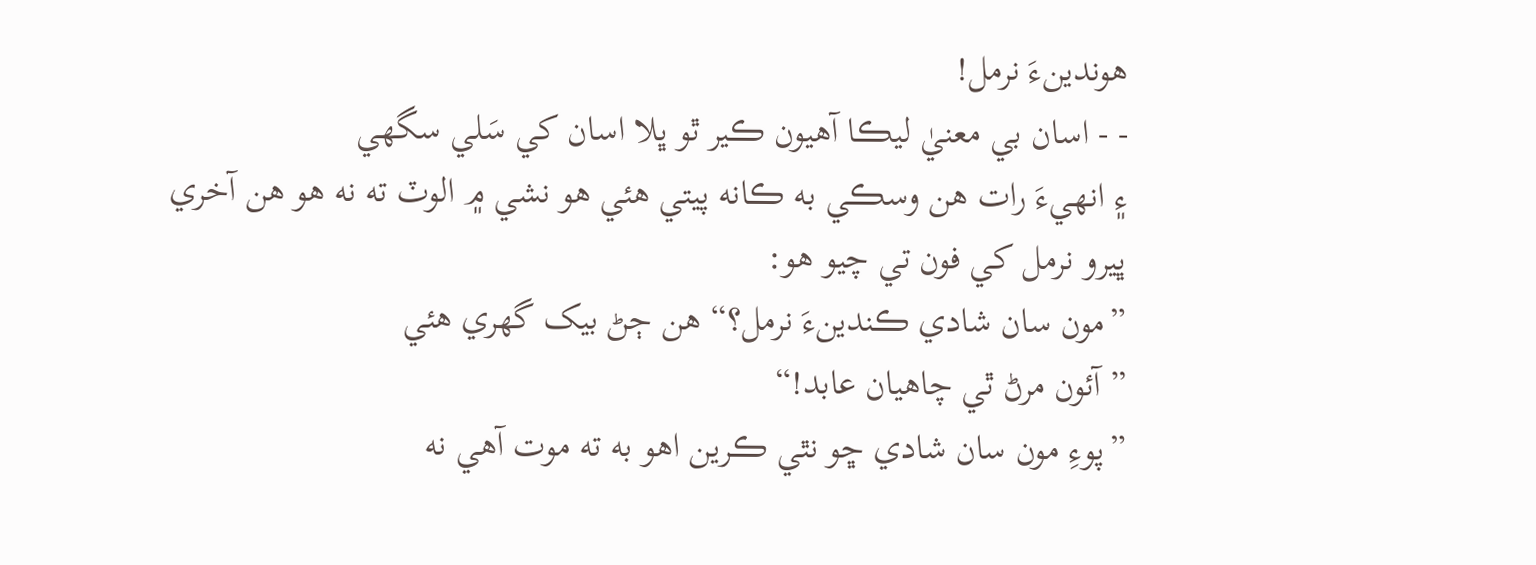هوندينءَ نرمل!
- - اسان بي معنيٰ ليڪا آهيون ڪير ٿو ڀلا اسان کي سَلي سگهي
۽ انهيءَ رات هن وسڪي به ڪانه پيتي هئي هو نشي ۾ الوٽ ته نه هو هن آخري ڀيرو نرمل کي فون تي چيو هو:
”مون سان شادي ڪندينءَ نرمل؟“ هن ڄڻ بيک گهري هئي
”آئون مرڻ ٿي چاهيان عابد!“
”پوءِ مون سان شادي ڇو نٿي ڪرين اهو به ته موت آهي نه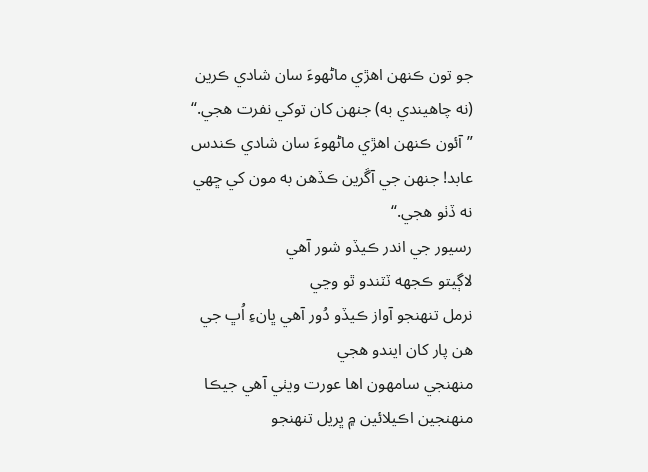جو تون ڪنهن اهڙي ماڻهوءَ سان شادي ڪرين (نه چاهيندي به) جنهن کان توکي نفرت هجي.“
”آئون ڪنهن اهڙي ماڻهوءَ سان شادي ڪندس عابد! جنهن جي آڱرين ڪڏهن به مون کي ڇهي نه ڏٺو هجي.“
رسيور جي اندر ڪيڏو شور آهي
لاڳيتو ڪجهه ٽٽندو ٿو وڃي
نرمل تنهنجو آواز ڪيڏو دُور آهي ڀانءِ اُڀ جي هن پار کان ايندو هجي
منهنجي سامهون اها عورت ويٺي آهي جيڪا منهنجين اڪيلائين ۾ ڀريل تنهنجو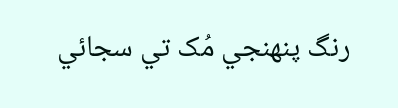رنگ پنهنجي مُک تي سجائي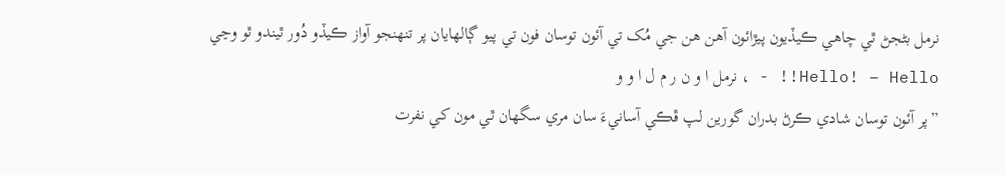نرمل بڻجڻ ٿي چاهي ڪيڏيون پيڙائون آهن هن جي مُک تي آئون توسان فون تي پيو ڳالهايان پر تنهنجو آواز ڪيڏو دُور ٿيندو ٿو وڃي
Hello! – Hello!! - ، نرمل ا و ن ر م ل ا و و
”پر آئون توسان شادي ڪرڻ بدران گورين لپ ڦڪي آسانيءَ سان مري سگهان ٿي مون کي نفرت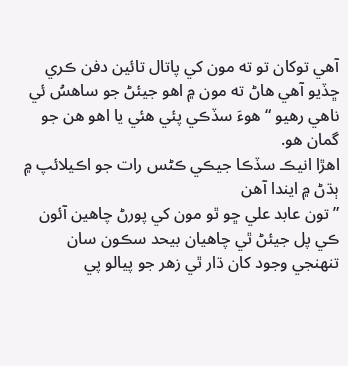آهي توکان تو ته مون کي پاتال تائين دفن ڪري ڇڏيو آهي هاڻ ته مون ۾ اهو جيئڻ جو ساهسُ ئي ناهي رهيو “ هوءَ سڏڪي پئي هئي يا اهو هن جو گمان هو.
اهڙا انيڪ سڏڪا جيڪي ڪڻس رات جو اڪيلائپ ۾ ٻڌڻ ۾ ايندا آهن
”تون عابد علي ڇو ٿو مون کي پورڻ چاهين آئون ڪي پل جيئڻ ٿي چاهيان بيحد سڪون سان تنهنجي وجود کان ڌار ٿي زهر جو پيالو پي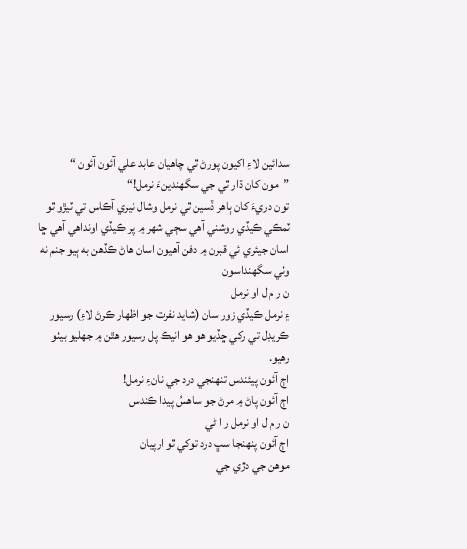سدائين لاءِ اکيون پورڻ ٿي چاهيان عابد علي آئون آئون “
”مون کان ڌار ٿي جي سگهندينءَ نرمل!“
تون دريءَ کان ٻاهر ڏسين ٿي نرمل وشال نيري آڪاس تي ٽيڙو ٿو ٽمڪي ڪيڏي روشني آهي سڄي شهر ۾ پر ڪيڏي اونداهي آهي ڇا اسان جيئري ئي قبرن ۾ دفن آهيون اسان هاڻ ڪڏهن به ٻيو جنم نه وٺي سگهنداسون
ن ر م ل او نرمل
۽ نرمل ڪيڏي زور سان (شايد نفرت جو اظهار ڪرڻ لاءِ) رسيور ڪريڊل تي رکي ڇڏيو هو هو انيڪ پل رسيور هٿن ۾ جهليو بيٺو رهيو.
اڄ آئون پيئندس تنهنجي درد جي نانءِ نرمل!
اڄ آئون پاڻ ۾ مرڻ جو ساهسُ پيدا ڪندس
ن ر م ل او نرمل ر ا ڻي
اڄ آئون پنهنجا سڀ درد توکي ٿو ارپيان
موهن جي دڙي جي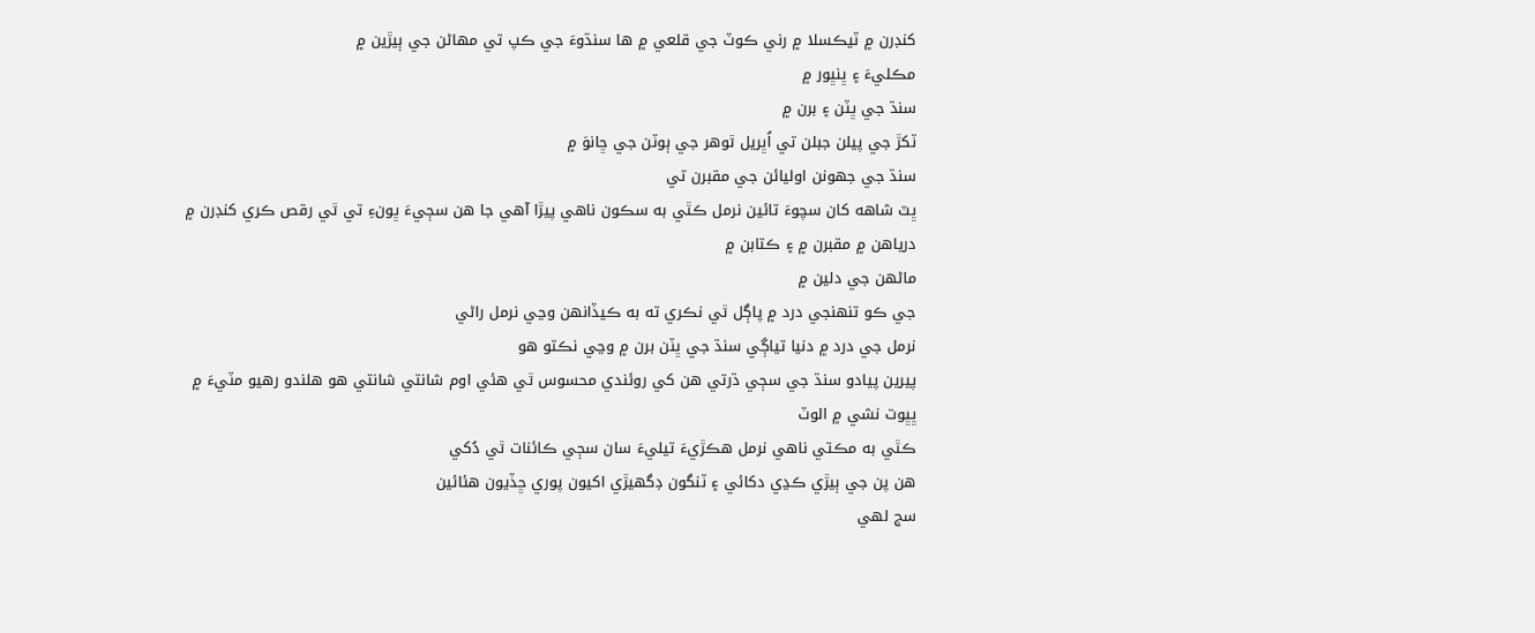کنڊرن ۾ ٽيڪسلا ۾ رني ڪوٽ جي قلعي ۾ ها سنڌوءَ جي ڪپ تي مهاڻن جي ٻيڙين ۾
مڪليءَ ۽ ڀنڀور ۾
سنڌ جي ڀٽن ۽ برن ۾
ٽکڙ جي پيلن جبلن تي اُڀريل ٿوهر جي ٻوٽن جي ڇانوَ ۾
سنڌ جي جهونن اوليائن جي مقبرن تي
ڀٽ شاهه کان سچوءَ تائين نرمل ڪٿي به سڪون ناهي پيڙا آهي جا هن سڄيءَ ڀونءِ تي ٿي رقص ڪري کنڊرن ۾ درياهن ۾ مقبرن ۾ ۽ ڪتابن ۾
ماڻهن جي دلين ۾
جي ڪو تنهنجي درد ۾ پاڳل ٿي نڪري ته به ڪيڏانهن وڃي نرمل راڻي
نرمل جي درد ۾ دنيا تياڳي سنڌ جي ڀٽن برن ۾ وڃي نڪتو هو
پيرين پيادو سنڌ جي سڄي ڌرتي هن کي روئندي محسوس ٿي هئي اوم شانتي شانتي هو هلندو رهيو مٽيءَ ۾ ڀڀوت نشي ۾ الوٽ
ڪٿي به مڪتي ناهي نرمل هڪڙيءَ تيليءَ سان سڄي ڪائنات ٿي دُکي
هن پن جي ٻيڙي ڪڍي دکائي ۽ ٽنگون ڊگهيڙي اکيون پوري ڇڏيون هئائين
سج لهي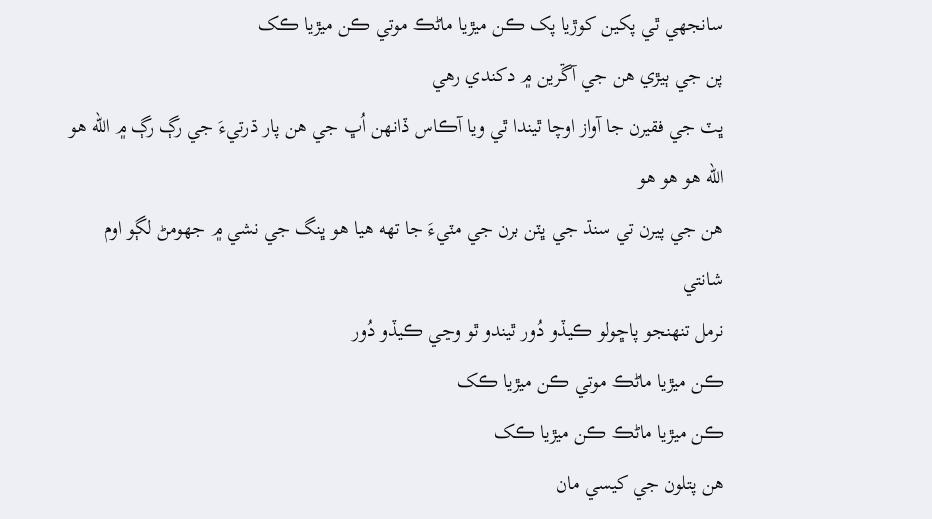سانجهي ٿي پکين کوڙيا پک ڪن ميڙيا ماڻڪ موتي ڪن ميڙيا ڪک
پن جي ٻيڙي هن جي آڱرين ۾ دکندي رهي
ڀٽ جي فقيرن جا آواز اوچا ٿيندا ٿي ويا آڪاس ڏانهن اُڀ جي هن پار ڌرتيءَ جي رڳ رڳ ۾ الله هو الله هو هو هو
هن جي پيرن تي سنڌ جي ڀٽن برن جي مٽيءَ جا تهه هيا هو ڀنگ جي نشي ۾ جهومڻ لڳو اوم شانتي
نرمل تنهنجو پاڇولو ڪيڏو دُور ٿيندو ٿو وڃي ڪيڏو دُور
ڪن ميڙيا ماڻڪ موتي ڪن ميڙيا ڪک
ڪن ميڙيا ماڻڪ ڪن ميڙيا ڪک
هن پتلون جي کيسي مان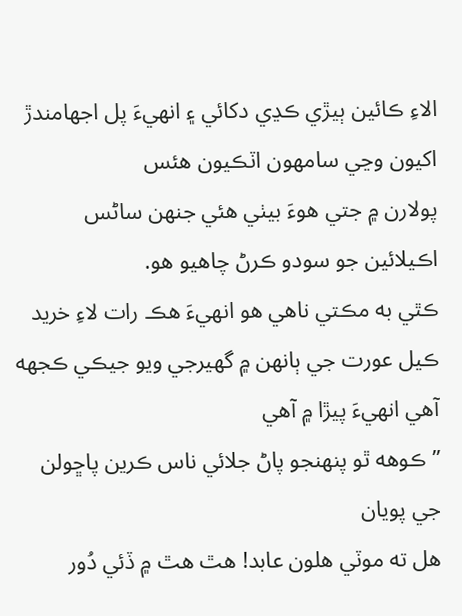الاءِ ڪائين ٻيڙي ڪڍي دکائي ۽ انهيءَ پل اجهامندڙ اکيون وڃي سامهون اٽڪيون هئس
پولارن ۾ جتي هوءَ بيٺي هئي جنهن ساڻس اڪيلائين جو سودو ڪرڻ چاهيو هو.
ڪٿي به مڪتي ناهي هو انهيءَ هڪ رات لاءِ خريد ڪيل عورت جي ٻانهن ۾ گهيرجي ويو جيڪي ڪجهه آهي انهيءَ پيڙا ۾ آهي
”ڪوهه ٿو پنهنجو پاڻ جلائي ناس ڪرين پاڇولن جي پويان
هل ته موٽي هلون عابد! هٿ هٿ ۾ ڏئي دُور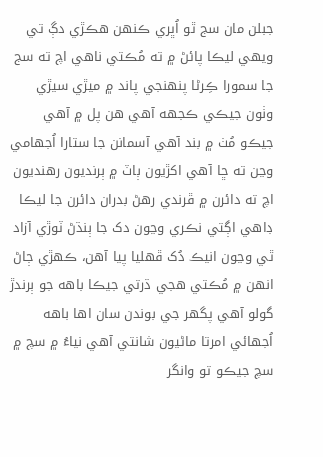جبلن مان سج ٿو اُڀري ڪنهن هڪڙي دڳ تي ويهي ليڪا پائڻ ۾ ته مُڪتي ناهي اچ ته سج جا سمورا ڪِرڻا پنهنجي پاند ۾ ميڙي سيڙي وٺون جيڪي ڪجهه آهي هن پل ۾ آهي جيڪو مُٺ ۾ بند آهي آسمانن جا ستارا اُجهامي وڃن ته ڇا آهي اکڙيون ٻاٽ ۾ ٻرنديون رهنديون اچ ته دائرن ۾ ڦرندي رهڻ بدران دائرن جا ليڪا ڊاهي اڳتي نڪري وڃون دک جا ٻنڌڻ ٽوڙي آزاد ٿي وڃون انيڪ دُک ڦهليا پيا آهن، ڪهڙي ڄاڻ انهن ۾ مُڪتي هجي ڌرتي جيڪا باهه جو ٻرندڙ گولو آهي پگهر جي بوندن سان اها باهه اُجهائي امرتا ماڻيون شانتي آهي نياءُ ۾ سچ ۾ سچ جيڪو تو وانگر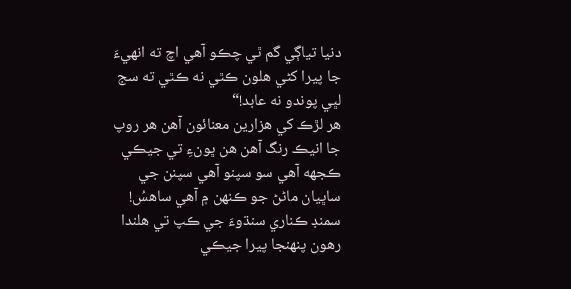دنيا تياڳي گم ٿي چڪو آهي اچ ته انهيءَ جا پيرا کڻي هلون ڪٿي نه ڪٿي ته سج لڀي پوندو نه عابد!“
هر لڙڪ کي هزارين معنائون آهن هر روپ جا انيڪ رنگ آهن هن ڀونءِ تي جيڪي ڪجهه آهي سو سپنو آهي سپنن جي ساڀيان ماڻڻ جو ڪنهن ۾ آهي ساهسُ! سمنڊ ڪناري سنڌوءَ جي ڪپ تي هلندا رهون پنهنجا پيرا جيڪي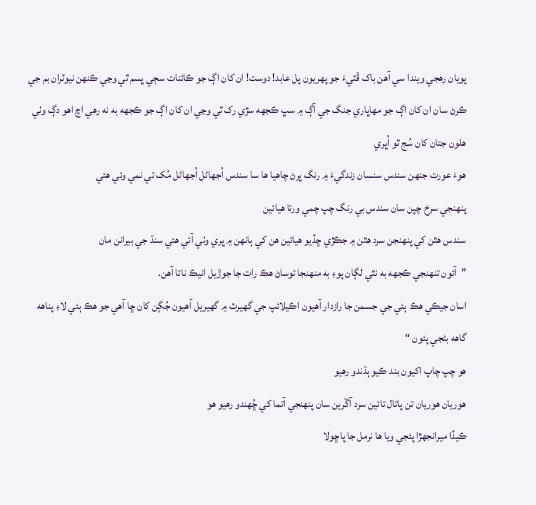پويان رهجي ويندا سي آهن باک ڦٽيءَ جو پهريون پل عابد! دوست! ان کان اڳ جو ڪائنات سڄي ڀسم ٿي وڃي ڪنهن نيوٽران بم جي ڪرڻ سان ان کان اڳ جو مهاڀاري جنگ جي آڳ ۾ سڀ ڪجهه سڙي رک ٿي وڃي ان کان اڳ جو ڪجهه به نه رهي اچ اهو دڳ وٺي هلون جتان کان سُج ٿو اُڀري
هوءَ عورت جنهن سندس سنسان زندگيءَ ۾ رنگ ڀرڻ چاهيا ها سا سندس اُجهاڻل اُجهاڻل مُک تي نمي وئي هئي
پنهنجي سرخ چپن سان سندس بي رنگ چپ چمي ورتا هيائين
سندس هٿن کي پنهنجن سرد هٿن ۾ جڪڙي ڇڏيو هيائين هن کي ٻانهن ۾ ڀري وٺي آئي هئي سنڌ جي بيرانن مان
”آئون تنهنجي ڪجهه به نٿي لڳان پوءِ به منهنجا توساڻ هڪ رات جا جوڙيل انيڪ ناتا آهن.
اسان جيڪي هڪ ٻئي جي جسمن جا رازدار آهيون اڪيلائپ جي گهيرٽ ۾ گهيريل آهيون جُڳن کان ڇا آهي جو هڪ ٻئي لاءِ پناهه گاهه بڻجي پئون “
هو چپ چاپ اکيون بند ڪيو ٻڌندو رهيو
هوريان هوريان تن پاتال تائين سرد آڱرين سان پنهنجي آتما کي ڇُهندو رهيو هو
ڪيڏا ميرانجهڙا پئجي ويا ها نرمل جا پاڇولا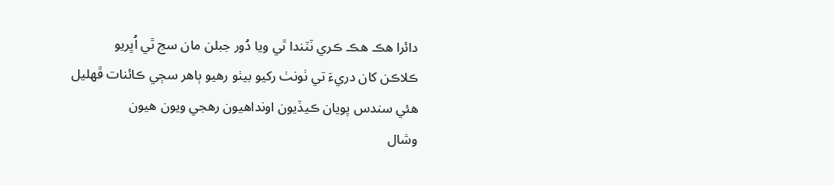دائرا هڪ هڪ ڪري ٽٽندا ٿي ويا دُور جبلن مان سج ٿي اُڀريو
ڪلاڪن کان دريءَ تي ٺونٺ رکيو بيٺو رهيو ٻاهر سڄي ڪائنات ڦهليل هئي سندس پويان ڪيڏيون اونداهيون رهجي ويون هيون
وشال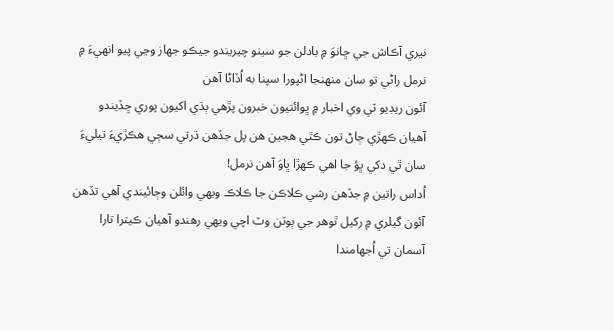نيري آڪاش جي ڇانوَ ۾ بادلن جو سينو چيريندو جيڪو جهاز وڃي پيو انهيءَ ۾ نرمل راڻي تو سان منهنجا اڻپورا سپنا به اُڏاڻا آهن
آئون ريڊيو ٽي وي اخبار ۾ ڀوائتيون خبرون پڙهي ٻڌي اکيون پوري ڇڏيندو آهيان ڪهڙي ڄاڻ تون ڪٿي هجين هن پل جڏهن ڌرتي سڄي هڪڙيءَ تيليءَ سان ٿي دکي ڀؤ جا اهي ڪهڙا ڀاوَ آهن نرمل!
اُداس راتين ۾ جڏهن رشي ڪلاڪن جا ڪلاڪ ويهي وائلن وڄائيندي آهي تڏهن آئون گيلري ۾ رکيل ٿوهر جي ٻوٽن وٽ اچي ويهي رهندو آهيان ڪيترا تارا آسمان تي اُجهامندا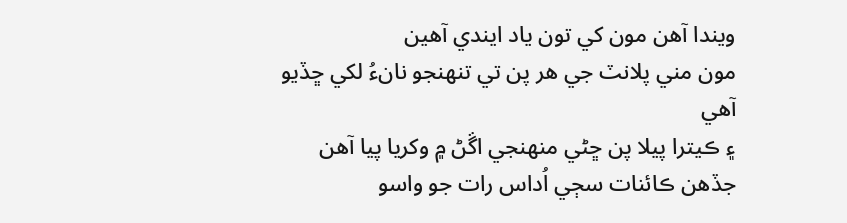ويندا آهن مون کي تون ياد ايندي آهين
مون مني پلانٽ جي هر پن تي تنهنجو نانءُ لکي ڇڏيو آهي
۽ ڪيترا پيلا پن ڇڻي منهنجي اڱڻ ۾ وکريا پيا آهن
جڏهن ڪائنات سڄي اُداس رات جو واسو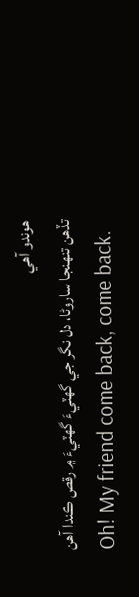هوندو آهي
تڏهن تنهنجا ساروڻا، دل نگر جي گهٽيءَ گهٽيءَ ۾ رقص ڪندا آهن
Oh! My friend come back, come back.